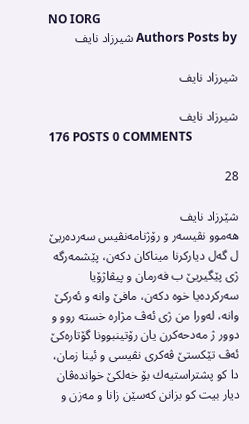NO IORG
Authors Posts by شیرزاد نایف

شیرزاد نایف

شیرزاد نایف
176 POSTS 0 COMMENTS

28

شێرزاد نایف
هه‌موو نڤیسه‌ر و رۆژنامه‌نڤیس سه‌رده‌ریێ ل گه‌ل دیاركرنا میناكان دكه‌ن، پێشمه‌رگه‌ ژى پێگیریێ ب فه‌رمان و پیڤاژۆیا سه‌ركرده‌یا خوه‌ دكه‌ن، مافێ وانه‌ و ئه‌ركێ وانه‌، له‌ورا من ژى ئه‌ڤ مژاره‌ خسته‌ روو و دوور ژ مه‌دحه‌كرن یان رۆتینبوونا گۆتاره‌كێ ئه‌ڤ تێكستێ ڤه‌كرى نڤیسى و ئینا زمان، دا كو پشتراستیه‌ك بۆ خه‌لكێ خوانده‌ڤان دیار بیت كو بزانن كه‌سێن زانا و مه‌زن و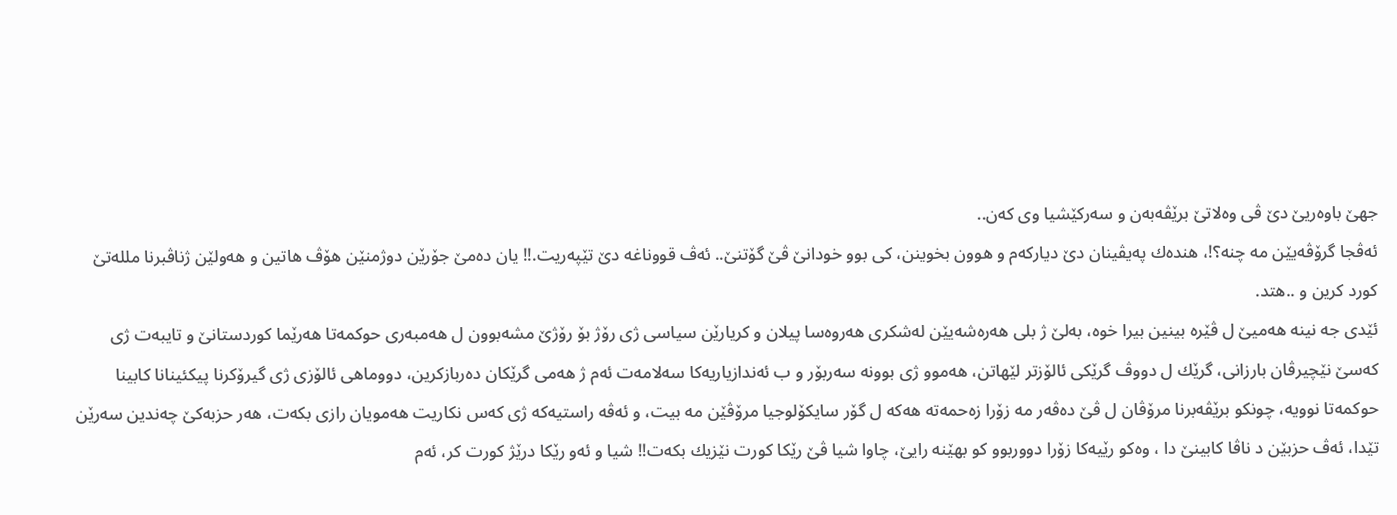جهێ باوه‌ریێ دێ ڤى وه‌لاتێ برێڤه‌به‌ن و سه‌ركێشیا وى كه‌ن..
ئه‌ڤجا گرۆڤه‌یێن مه‌ چنه‌؟!، هنده‌ك په‌یڤینان دێ دیاركه‌م و هوون بخوینن، كى بوو خودانێ ڤێ گۆتنێ.. ئه‌ڤ قووناغه‌ دێ تێپه‌ریت.!! یان ده‌مێ جۆرێن دوژمنێن هۆڤ هاتین و هه‌ولێن ژناڤبرنا ملله‌تێ كورد كرین و ..هتد.
ئێدى جه نینه‌ هه‌میێ ل ڤێره‌ بینین بیرا خوه‌، به‌لێ ژ بلى هه‌ره‌شه‌یێن له‌شكرى هه‌روه‌سا پیلان و كریارێن سیاسى ژى رۆژ بۆ رۆژێ مشه‌بوون ل هه‌مبه‌رى حوكمه‌تا هه‌رێما كوردستانێ و تایبه‌ت ژى كه‌سێ نێچیرڤان بارزانى، گرێك ل دووڤ گرێكى ئالۆزتر لێهاتن، هه‌موو ژى بوونه‌ سه‌ربۆر و ب ئه‌ندازیاریه‌كا سه‌لامه‌ت ئه‌م ژ هه‌مى گرێكان ده‌ربازكرین، دووماهى ئالۆزى ژى گیرۆكرنا پیكئینانا كابینا حوكمه‌تا نوویه‌، چونكو برێڤه‌برنا مرۆڤان ل ڤێ ده‌ڤه‌ر مه‌ زۆرا زه‌حمه‌ته‌ هه‌كه‌ ل گۆر سایكۆلوجیا مرۆڤێن مه‌ بیت، و ئه‌ڤه‌ راستیه‌كه‌ ژى كه‌س نكاریت هه‌مویان رازى بكه‌ت، هه‌ر حزبه‌كێ چه‌ندین سه‌رێن تێدا، ئه‌ڤ حزبێن د ناڤا كابینێ دا ، وه‌كو رێیه‌كا زۆرا دووربوو كو بهێنه‌ رایێ، چاوا شیا ڤێ رێكا كورت نێزیك بكه‌ت!! شیا و ئه‌و رێكا درێژ كورت كر، ئه‌م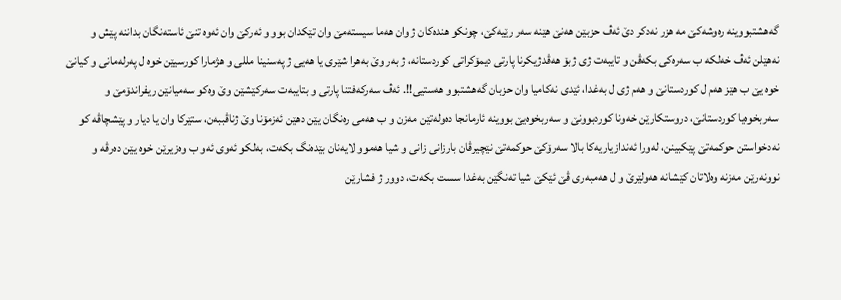گه‌هشتبووینه‌ ره‌وشه‌كێ مه‌ هزر نه‌دكر دێ ئه‌ڤ حزبێن هه‌نێ هێنه‌ سه‌ر رێیه‌كێ، چونكو هنده‌كان ژ وان هه‌ما سیسته‌مێ وان تێكدان بوو و ئه‌ركێ وان ئه‌وه‌ تنێ ئاسته‌نگان بداننه‌ پێش و نه‌هێلن ئه‌ڤ خه‌لكه‌ ب سه‌ره‌كى بكه‌ڤن و تایبه‌ت ژى ژبۆ هه‌ڤدژیكرنا پارتى دیمۆكراتى كوردستانه‌، ژ به‌ر وێ به‌هرا شێرى یا هه‌یى ژ په‌سنینا مللى و هژمارا كورسیێن خوه‌ ل په‌رله‌مانى و كیانێ خوه‌ یێ ب هێز هه‌م ل كوردستانێ و هه‌م ژى ل به‌غدا، ئێدى نه‌كامیا وان حزبان گه‌هشتبوو هه‌ستیى!!. ئه‌ڤ سه‌ركه‌فتنا پارتى و بتایبه‌ت سه‌ركێشێن وێ وه‌كو سه‌میانێن ریفراندۆمێ و سه‌ربخوه‌یا كوردستانێ، دروستكارێن خه‌ونا كوردبوونێ و سه‌ربخوه‌یێ بووینه‌ ئارمانجا ده‌وله‌تێن مه‌زن و ب هه‌مى ره‌نگان یێن دهێن ئه‌زمۆنا وێ ژناڤببه‌ن، ستێركا وان یا دیار و پێشچاڤه‌ كو نه‌دخواستن حوكمه‌تێ پێكبینن، له‌ورا ئه‌ندازیاریه‌كا بالا سه‌رۆكێ حوكمه‌تێ نێچیرڤان بارزانى زانى و شیا هه‌موو لایه‌نان بێده‌نگ بكه‌ت، به‌لكو ئه‌وى ئه‌و ب وه‌زیرێن خوه‌ یێن ده‌رڤه‌ و نوونه‌رێن مه‌زنه‌ وه‌لاتان كێشانه‌ هه‌ولێرێ و ل هه‌مبه‌رى ڤێ ئێكێ شیا ته‌نگێن به‌غدا سست بكه‌ت، دوور ژ فشارێن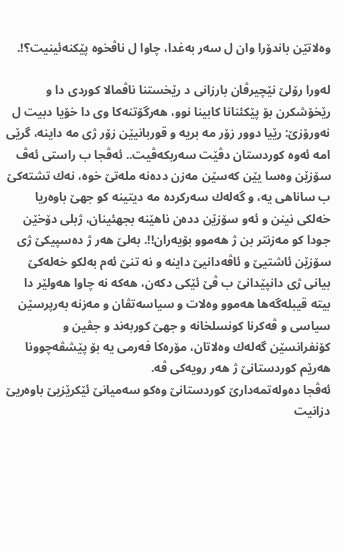وه‌لاتێن باندۆرا وان ل سه‌ر به‌غدا، چاوا ل ناڤخوه‌ پێكنه‌ئینیت؟!.

له‌ورا رۆلێ نێچیرڤان بارزانی د رێخستنا ناڤمالا كوردی دا و رێخۆشكرن بۆ پێكئنانا كابینا نوو، هه‌رگۆتنه‌كا وى دا خۆیا دبیت ل نه‌ورۆزێ: رێیا دوور زۆر مه‌ بریه‌ و قوربانیێن زۆر ژى مه‌ داینه‌، گرێی امه‌ ئه‌وه‌ كوردستان دڤێت سه‌ربكه‌ڤیت.. ئه‌ڤجا ب راستى ئه‌ڤ سۆزێن وه‌سا یێن كه‌سێن مه‌زن دده‌نه‌ مله‌تێ خوه‌، نه‌ك تشته‌كێ ب ساناهى یه‌، و گه‌له‌ك سه‌ركرده‌ مه‌ دیتینه‌ كو جهێ باوه‌ریا خه‌لكى نینن و ئه‌و سۆزێن دده‌ن ناهێنه‌ بجهئینان، ژبلى دۆخێن جودا كو مه‌زنتر بن ژ هه‌موو بۆیه‌ران!!. به‌لێ هه‌ر ژ ده‌سپیكێ ژى سۆزێن ئاشتیێ و ئاڤه‌دانیێ داینه‌ و نه‌ تنێ ئه‌م به‌لكو خه‌له‌كێ بیانى ژى دانپێدانێ ب ڤێ ئێكى دكه‌ن، هه‌كه‌ نه‌ چاوا هه‌ولێر دا بیته‌ قیبله‌گه‌ها هه‌موو وه‌لات و سیاسه‌تڤان و مه‌زنه‌ به‌رپرسێن سیاسى و ڤه‌كرنا كونسلخانه‌ و جهێ كوربه‌ند و جڤین و كۆنفرانسێن گه‌له‌ك وه‌لاتان، مۆره‌كا فه‌رمى یه‌ بۆ پێشڤه‌چوونا هه‌رێم كوردستانێ ژ هه‌ر رویه‌كى ڤه‌.
ئه‌ڤجا ده‌وله‌تمه‌دارێ كوردستانێ وه‌كو سه‌میانێ ئێكرێزیێ باوه‌ریێ دزانیت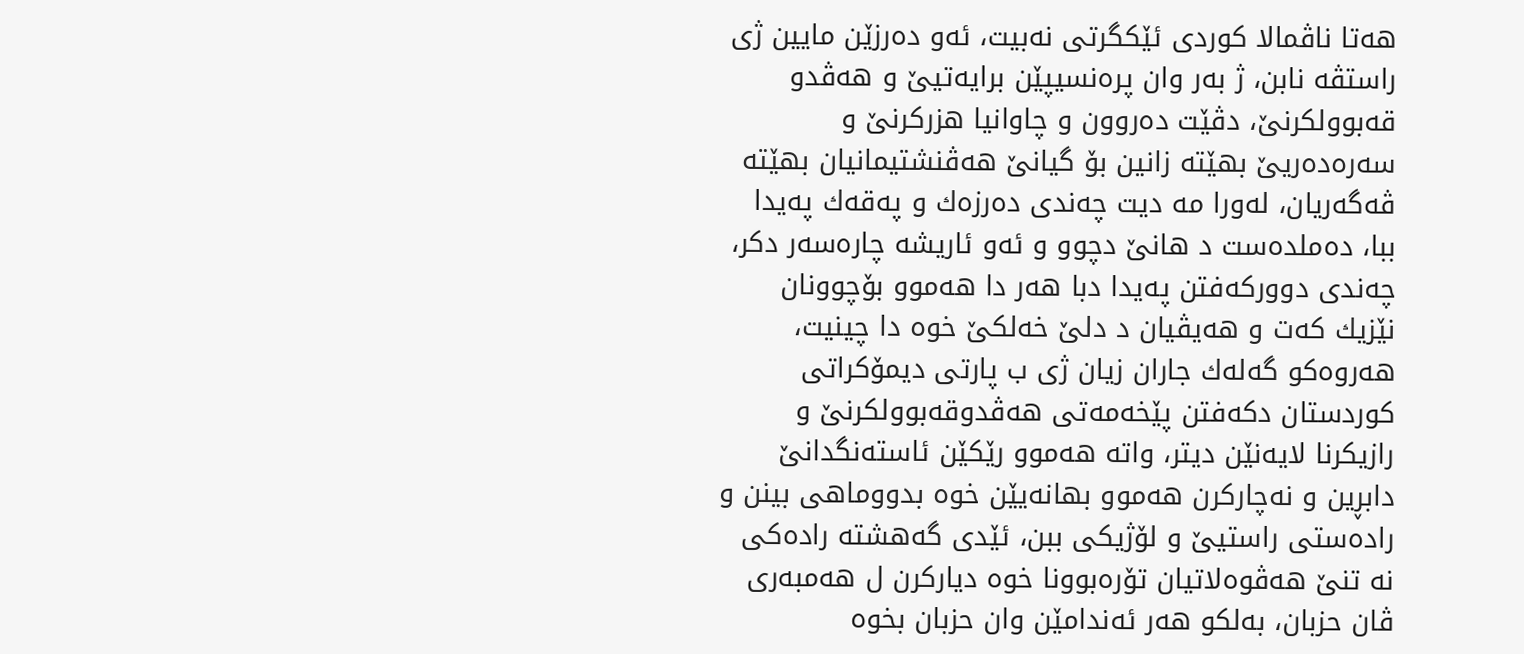هه‌تا ناڤمالا كوردى ئێكگرتى نه‌بیت، ئه‌و ده‌رزێن مایین ژى راستڤه‌ نابن، ژ به‌ر وان پره‌نسیپێن برایه‌تیێ و هه‌ڤدو قه‌بوولكرنێ، دڤێت ده‌روون و چاوانیا هزركرنێ و سه‌ره‌ده‌ریێ بهێته‌ زانین بۆ گیانێ هه‌ڤنشتیمانیان بهێته‌ ڤه‌گه‌ریان، له‌ورا مه‌ دیت چه‌ندى ده‌رزه‌ك و په‌قه‌ك په‌یدا ببا، ده‌ملده‌ست د هانێ دچوو و ئه‌و ئاریشه‌ چاره‌سه‌ر دكر، چه‌ندى دووركه‌فتن په‌یدا دبا هه‌ر دا هه‌موو بۆچوونان نێزیك كه‌ت و هه‌یڤیان د دلێ خه‌لكێ خوه‌ دا چینیت، هه‌روه‌كو گه‌له‌ك جاران زیان ژى ب پارتى دیمۆكراتى كوردستان دكه‌فتن پێخه‌مه‌تى هه‌ڤدوقه‌بوولكرنێ و رازیكرنا لایه‌نێن دیتر، واته‌ هه‌موو رێكێن ئاسته‌نگدانێ دابڕین و نه‌چاركرن هه‌موو بهانه‌یێن خوه‌ بدووماهى بینن و راده‌ستى راستیێ و لۆژیكى ببن، ئێدى گه‌هشته‌ راده‌كى نه‌ تنێ هه‌ڤوه‌لاتیان تۆره‌بوونا خوه‌ دیاركرن ل هه‌مبه‌رى ڤان حزبان، به‌لكو هه‌ر ئه‌ندامێن وان حزبان بخوه‌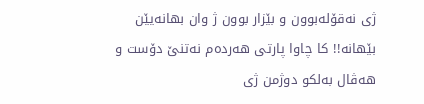ژى نه‌قۆله‌بوون و بێزار بوون ژ وان بهانه‌یێن بێهانه‌!! كا چاوا پارتى هه‌رده‌م نه‌تنێ دۆست و هه‌ڤال به‌لكو دوژمن ژى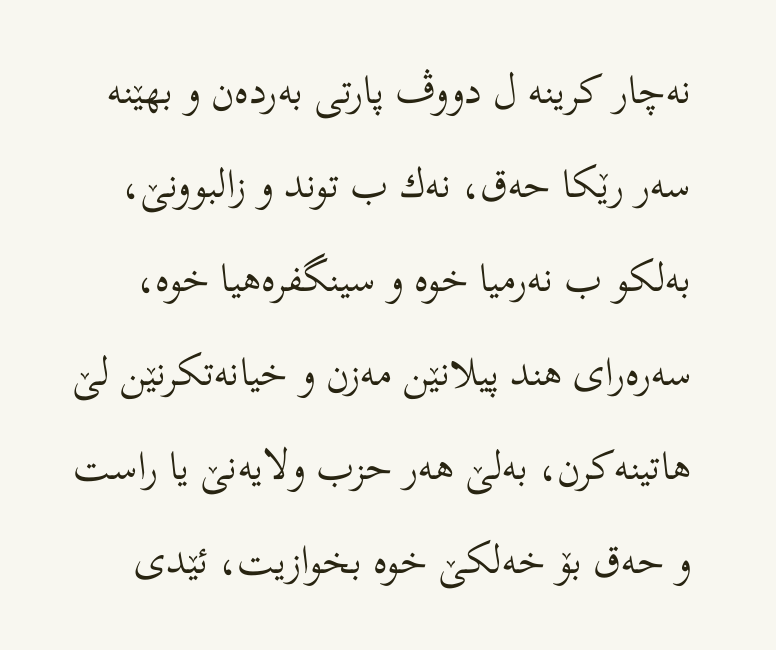نه‌چار كرینه‌ ل دووڤ پارتى به‌رده‌ن و بهێنه‌ سه‌ر رێكا حه‌ق، نه‌ك ب توند و زالبوونێ، به‌لكو ب نه‌رمیا خوه‌ و سینگفره‌هیا خوه‌، سه‌ره‌راى هند پیلانێن مه‌زن و خیانه‌تكرنێن لێ هاتینه‌كرن، به‌لێ هه‌ر حزب ولایه‌نێ یا راست و حه‌ق بۆ خه‌لكێ خوه‌ بخوازیت، ئێدى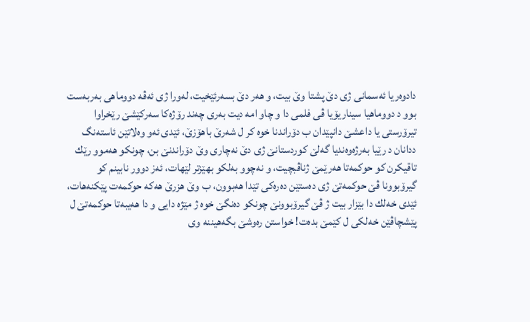دادوه‌ریا ئه‌سمانى ژى دێ پشتا وێ بیت، و هه‌ر دێ بسه‌رئێخیت، له‌ورا ژى ئه‌ڤه‌ دووماهى به‌ربه‌ست بوو د دووماهیا سیناریۆیا ڤى فلمى دا و چاو امه‌ دیت به‌رى چه‌ند رۆژه‌كا سه‌ركێشێ رێخراوا تیرۆرستى یا داعشێ دانپێدان ب دۆراندنا خوه‌ كر ل شه‌رێ باهۆزێ، ئێدى ئه‌و وه‌لاتێن ئاسته‌نگ ددانان د رێیا به‌رژه‌وه‌ندیا گه‌لێ كوردستانێ ژى دێ نه‌چارى وێ دۆراندنێ بن، چونكو هه‌موو رێك تاقیكرن كو حوكمه‌تا هه‌رێمێ ژناڤبچیت، و نه‌چوو به‌لكو بهێزتر لێهات، ئه‌ز دوور نابینم كو گیرۆبوونا ڤێ حوكمه‌تێ ژى ده‌ستێن ده‌ره‌كى تێدا هه‌بوون، ب وێ هزرێ هه‌كه‌ حوكمه‌ت پێكنه‌هات، ئێدى خه‌لك دا بێزار بیت ژ ڤێ گیرۆبوونێ چونكو ده‌نگێ خوه‌ ژ مێژه‌ دایى و دا هه‌یبه‌تا حوكمه‌تێ ل پێشچاڤێن خه‌لكى ل كێمێ بده‌ت! خواستن ره‌وشێ بگه‌هیننه‌ وى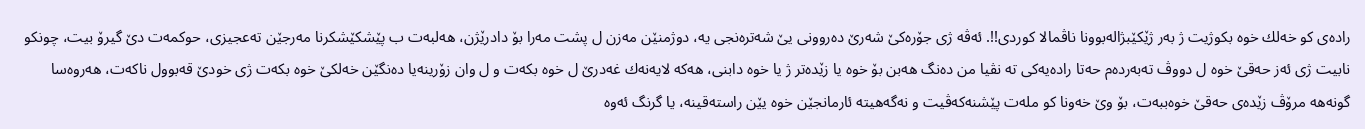راده‌ى كو خه‌لك خوه‌ بكوژیت ژ به‌ر ژێكێبژاله‌بوونا ناڤمالا كوردى!!. ئه‌ڤه‌ ژى جۆره‌كێ شه‌رێ ده‌روونى یێ شه‌تره‌نجى یه‌، دوژمنێن مه‌زن ل پشت مه‌را بۆ دادرێژن، هه‌لبه‌ت ب پێشكێشكرنا مه‌رجێن ته‌عجیزى، حوكمه‌ت دێ گیرۆ بیت، چونكو نابیت ژى ئه‌ز حه‌قێ خوه‌ ل دووڤ ته‌به‌رده‌م حه‌تا راده‌یه‌كى ته‌ نڤیا من ده‌نگ هه‌بن بۆ خوه‌ یا زێده‌تر ژ یا خوه‌ دابنى، هه‌كه‌ لایه‌نه‌ك غه‌درێ ل خوه‌ بكه‌ت و ل وان زۆرینه‌یا ده‌نگێن خه‌لكێ خوه‌ بكه‌ت ژى خودێ قه‌بوول ناكه‌ت، هه‌روه‌سا گونه‌هه‌ مرۆڤ زێده‌ى حه‌قێ خوه‌ببه‌ت، بۆ وێ خه‌ونا كو مله‌ت پێشنه‌كه‌ڤیت و نه‌گه‌هیته‌ ئارمانجێن خوه‌ یێن راسته‌قینه‌، یا گرنگ ئه‌وه‌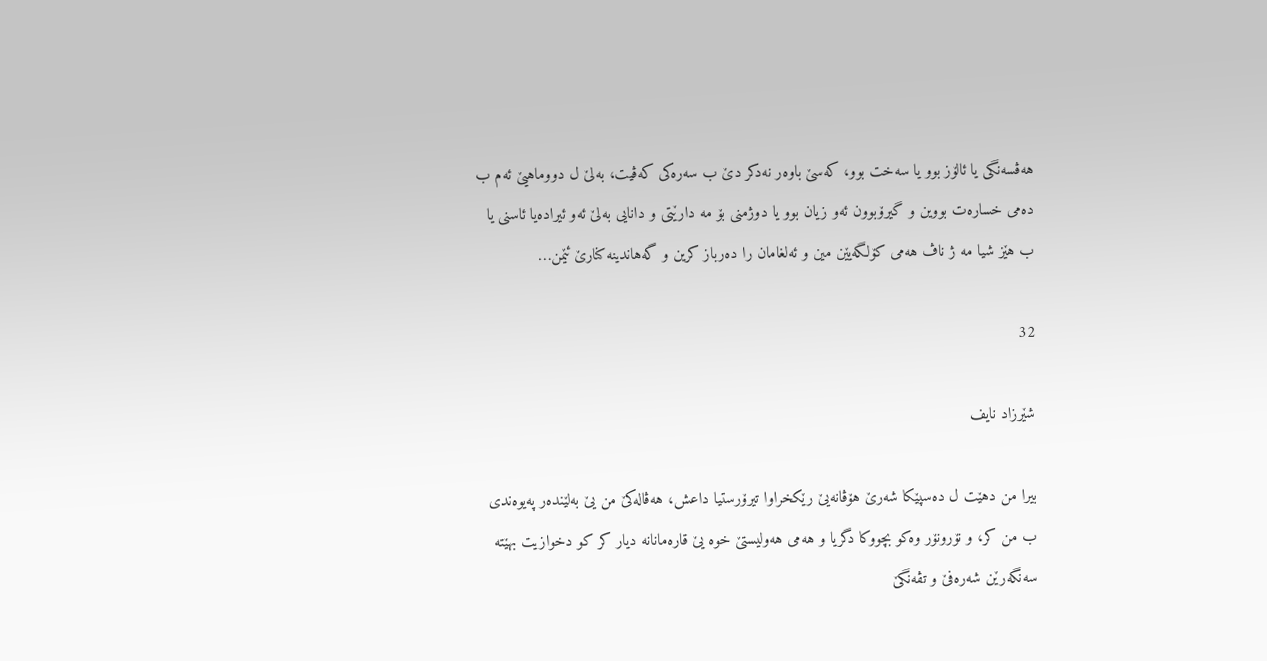هه‌ڤسه‌نگى یا ئالۆز بوو یا سه‌خت بوو، كه‌سێ باوه‌ر نه‌دكر دێ ب سه‌ره‌كى كه‌ڤیت، به‌لێ ل دووماهیێ ئه‌م ب ده‌مى خساره‌ت بووین و گیرۆبوون ئه‌و زیان بوو یا دوژمنى بۆ مه‌ دارێتى و دانایى به‌لێ ئه‌و ئیراده‌یا ئاسنى یا ب هێز شیا مه‌ ژ ناڤ هه‌مى كۆلگه‌یێن مین و ئه‌لغامان را ده‌رباز كرین و گه‌هاندینه‌ كنارێ ئێمن…

32

شێرزاد نایف

بیرا من دهێت ل ده‌سپێكا شه‌رێ هۆڤانه‌یێ رێكخراوا تیرۆرستیا داعش، هه‌ڤاله‌كێ من یێ به‌لێنده‌ر په‌یوه‌ندی ب من كر، و نۆرونۆر وه‌كو بچووكا دگریا و هه‌مى هه‌ولیستێ خوه‌ یێ قاره‌مانانه‌ دیار كر كو دخوازیت بهێته‌ سه‌نگه‌رێن شه‌ره‌فێ و تڤه‌نگێ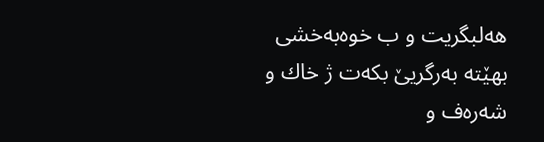هه‌لبگریت و ب خوه‌به‌خشى بهێته‌ به‌رگریێ بكه‌ت ژ خاك و شه‌ره‌ف و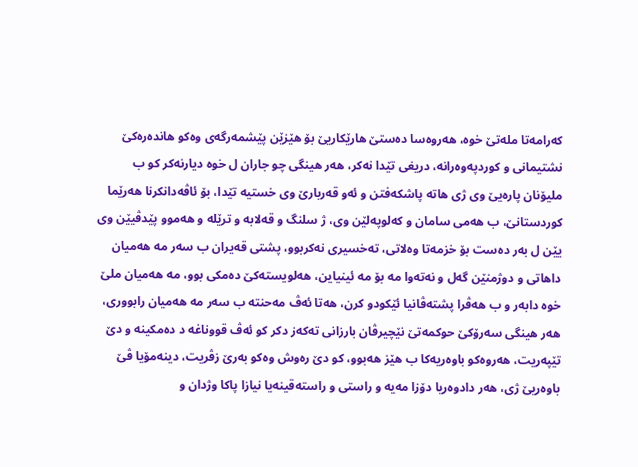كه‌رامه‌تا مله‌تێ خوه‌، هه‌روه‌سا ده‌ستێ هارێكاریێ بۆ هێزێن پێشمه‌رگه‌ى وه‌كو هانده‌ره‌كێ نشتیمانى و كوردپه‌وه‌رانه‌، دریغى تێدا نه‌كر، هه‌ر هینگى چو جاران ل خوه‌ دیارنه‌كر كو ب ملیۆنان پاره‌یێ وى ژى هاته‌ پاشكه‌فتن و ئه‌و قه‌ربارێ وى خستیه‌ تێدا، بۆ ئاڤه‌دانكرنا هه‌رێما كوردستانێ، ب هه‌مى سامان و كه‌لوپه‌لێن وى، ژ سلنگ و قه‌لابه‌ و ترێله‌ و هه‌موو پێدڤیێن وى یێن ل به‌ر ده‌ست بۆ خزمه‌تا وه‌لاتى، ته‌خسیرى نه‌كربوو، پشتى قه‌یران ب سه‌ر مه‌ هه‌میان داهاتى و دوژمنێن گه‌ل و نه‌ته‌وا مه‌ بۆ مه‌ ئینیاین، هه‌لویسته‌كێ ده‌مكى بوو، مه‌ هه‌میان ملێ خوه‌ دابه‌ر و ب هه‌ڤرا پشته‌ڤانیا ئێكودو كرن، هه‌تا ئه‌ڤ مه‌حنته‌ ب سه‌ر مه‌ هه‌میان رابوورى، هه‌ر هینگى سه‌رۆكێ حوكمه‌تێ نێچیرڤان بارزانى ته‌كه‌ز دكر كو ئه‌ڤ قووناغه‌ د ده‌مكینه‌ و دێ تێپه‌ریت، هه‌روه‌كو باوه‌ریه‌كا ب هێز هه‌بوو، كو دێ ره‌وش وه‌كو به‌رێ زڤریت، دینه‌مۆیا ڤێ باوه‌ریێ ژى، هه‌ر دادوه‌ریا دۆزا مه‌یه‌ و راستى و راسته‌قینه‌یا نیازا پاكا وژدان و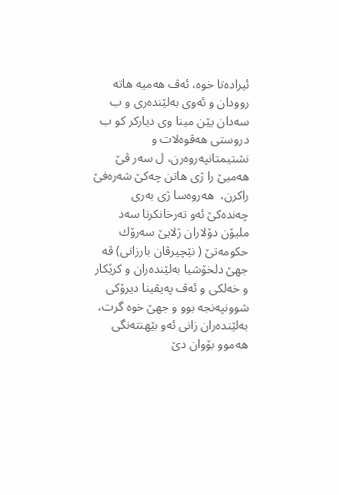ئیراده‌تا خوه‌، ئه‌ڤ هه‌میه‌ هاته‌ روودان و ئه‌وى به‌لێنده‌رى و ب سه‌دان یێن مینا وى دیاركر كو ب دروستى هه‌ڤوه‌لات و نشتیمتانپه‌روه‌رن، ل سه‌ر ڤێ هه‌میێ را ژى هاتن چه‌كێ شه‌ره‌فێ راكرن،  هه‌روه‌سا ژى به‌رى چه‌نده‌كێ ئه‌و ته‌رخانكرنا سه‌د ملیۆن دۆلاران ژلایێ سه‌رۆك حكومه‌تێ ( نێچیرڤان بارزانى) ڤه‌ جهێ دلخۆشیا به‌لێنده‌ران و كرێكار و خه‌لكى و ئه‌ڤ په‌یڤینا دیرۆكى شوونپه‌نجه‌ بوو و جهێ خوه‌ گرت، به‌لێنده‌ران زانى ئه‌و بێهنته‌نگى هه‌موو بۆوان دێ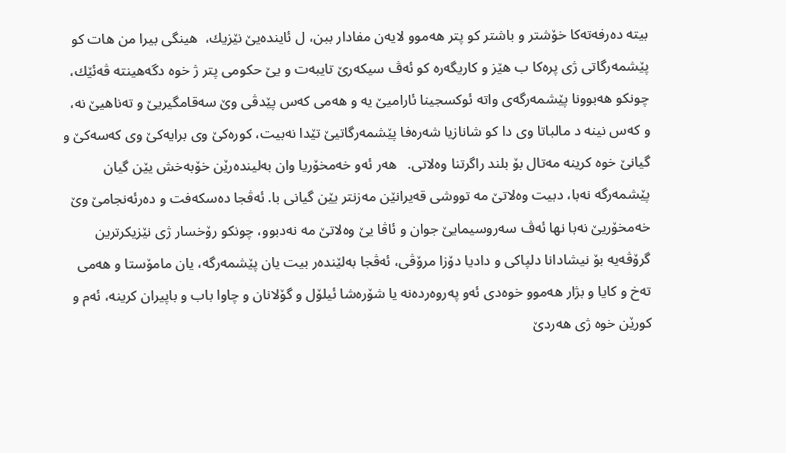بیته‌ ده‌رفه‌ته‌كا خۆشتر و باشتر كو پتر هه‌موو لایه‌ن مفادار ببن، ل ئاینده‌یێ نێزیك،  هینگى بیرا من هات كو پێشمه‌رگاتى ژى پره‌كا ب هێز و كاریگه‌ره‌ كو ئه‌ڤ سیكه‌رێ تایبه‌ت و یێ حكومى پتر ژ خوه‌ دگه‌هینته‌ ڤه‌ئێك، چونكو هه‌بوونا پێشمه‌رگه‌ى واته‌ ئوكسجینا ئارامیێ یه‌ و هه‌مى كه‌س پێدڤی وێ سه‌قامگیریێ و ته‌ناهیێ نه‌، و كه‌س نینه‌ د مالباتا وى دا كو شانازیا شه‌ره‌فا پێشمه‌رگاتیێ تێدا نه‌بیت، كوره‌كێ وى برایه‌كێ وى كه‌سه‌كێ و گیانێ خوه‌ كرینه‌ مه‌تال بۆ بلند راگرتنا وه‌لاتى.   هه‌ر ئه‌و خه‌مخۆریا وان به‌لینده‌رێن خۆبه‌خش یێن گیان پێشمه‌رگه‌ نه‌با، دبیت وه‌لاتێ مه‌ تووشى قه‌یرانێن مه‌زنتر یێن گیانى با. ئه‌ڤجا ده‌سكه‌فت و ده‌رئه‌نجامێ وێ خه‌مخۆریێ نه‌با نها ئه‌ڤ سه‌روسیمایێ جوان و ئاڤا یێ وه‌لاتێ مه‌ نه‌دبوو، چونكو رۆخسار ژى نێزیكرترین گرۆڤه‌یه‌ بۆ نیشادانا دلپاكى و دادیا دۆزا مرۆڤى، ئه‌ڤجا به‌لێنده‌ر بیت یان پێشمه‌رگه‌، یان مامۆستا و هه‌مى ته‌خ و كایا و بژار هه‌موو خوه‌دى ئه‌و په‌روه‌رده‌نه‌ یا شۆره‌شا ئیلۆل و گۆلانان و چاوا باب و باپیران كرینه‌، ئه‌م و كورێن خوه‌ ژى هه‌ردێ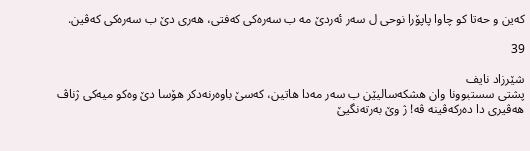كه‌ین و حه‌تا كو چاوا پاپۆرا نوحى ل سه‌ر ئه‌ردێ مه‌ ب سه‌ره‌كى كه‌فتى، هه‌رى دێ ب سه‌ره‌كى كه‌ڤین.

39

شێرزاد نایف
پشتى سستبوونا وان هشكه‌سالیێن ب سه‌ر مه‌دا هاتین، كه‌سێ باوه‌رنه‌دكر هۆسا دێ وه‌كو میه‌كى ژناڤ هه‌ڤیرى دا ده‌ركه‌ڤینه‌ ڤه‌! ژ وێ به‌رته‌نگیێ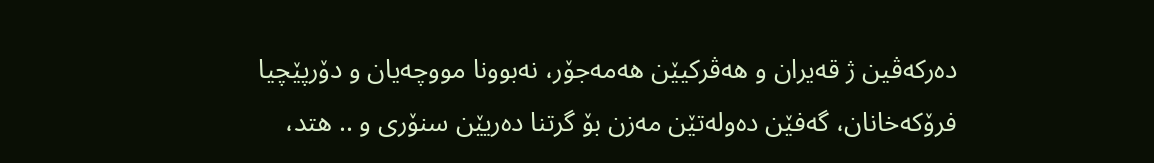ده‌ركه‌ڤین ژ قه‌یران و هه‌ڤركیێن هه‌مه‌جۆر، نه‌بوونا مووچه‌یان و دۆرپێچیا فرۆكه‌خانان، گه‌فێن ده‌وله‌تێن مه‌زن بۆ گرتنا ده‌ریێن سنۆرى و .. هتد،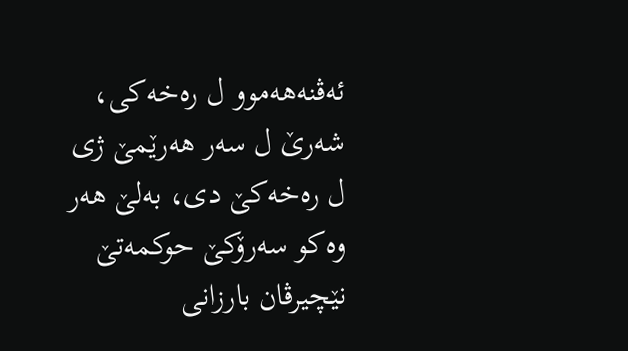ئه‌ڤنه‌هه‌موو ل ره‌خه‌كى، شه‌رێ ل سه‌ر هه‌رێمێ ژى ل ره‌خه‌كێ دى، به‌لێ هه‌ر وه‌كو سه‌رۆكێ حوكمه‌تێ نێچیرڤان بارزانى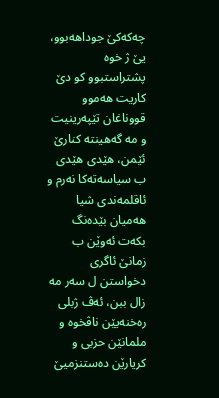چه‌كه‌كێ جوداهه‌بوو، یێ ژ خوه‌ پشتراستبوو كو دێ كاریت هه‌موو قووناغان تێپه‌رینیت و مه‌ گه‌هینته‌ كنارێ ئێمن، هێدى هێدى ب سیاسه‌ته‌كا نه‌رم و ئاقلمه‌ندى شیا هه‌میان بێده‌نگ بكه‌ت ئه‌وێن ب زمانێ ئاگری دخواستن ل سه‌ر مه‌ زال ببن، ئه‌ڤ ژبلى ره‌خنه‌یێن ناڤخوه‌ و ملمانێن حزبى و كریارێن ده‌ستنزمیێ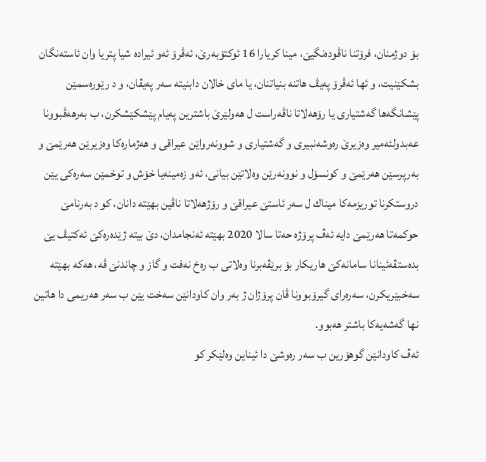بۆ دوژمنان، فرۆتنا ناڤوده‌نگیێ، مینا كریارا 16 ئوكتۆبه‌رێ، ئه‌ڤرۆ ئه‌و ئیراده‌ شیا پتریا وان ئاسته‌نگان بشكێنیت، و ئها ئه‌ڤرۆ په‌یڤ هاتنه‌ بنیاتنان، یا ماى خالان دابنیته‌ سه‌ر په‌یڤان، و د رێوره‌سمێن پێشانگه‌ها گه‌شتیارى یا رۆهه‌لاتا ناڤه‌راست ل هه‌ولێرێ باشترین په‌یام پێشكێشكرن، ب به‌رهه‌ڤبوونا عه‌بدولئه‌میر وه‌زیرێ ره‌وشه‌نبیرى و گه‌شتیارى و شوونه‌رواێن عیراقى و هه‌ژماره‌كا وه‌زیرێن هه‌رێمێ و به‌رپرسێن هه‌رێمێ و كونسۆل و نوونه‌رێن وه‌لاتێن بیانى، ئه‌و زه‌مینه‌یا خۆش و توخمێن سه‌ره‌كى یێن دروستكرنا توریزمه‌كا میناك ل سه‌ر ئاستێ عیراقێ و رۆژهه‌لاتا ناڤین بهێته‌ دانان، كو د به‌رنامێ حوكمه‌تا هه‌رێمێ دایه‌ ئه‌ڤ پرۆژه‌ حه‌تا سالا 2020 بهێته‌ ئه‌نجامدان، دێ بیته‌ ژێده‌ره‌كێ ئه‌كتیڤ یێ بده‌ستڤه‌ئینانا سامانه‌كێ هاریكار بۆ برێڤه‌برنا وه‌لاتى ب ره‌خ نه‌فت و گاز و چاندنێ ڤه‌، هه‌كه‌ بهێته‌ سه‌خبێریكرن، سه‌ره‌راى گیرۆبوونا ڤان پرۆژان ژ به‌ر وان كاودانێن سه‌خت یێن ب سه‌ر هه‌ریمى دا هاتین نها گه‌شه‌یه‌كا باشتر هه‌بوو.
ئه‌ڤ كاودانێن گوهۆرین ب سه‌ر ره‌وشێ دا ئیناین وه‌لێكر كو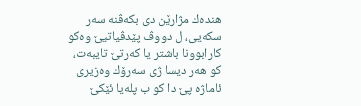هنده‌ك مژارێن دى بكه‌ڤنه‌ سه‌ر سكه‌یى، ل دووڤ پێدڤیاتیێ وه‌كو كارابوونا باشتر یا كه‌رتێ تایبه‌ت، كو هه‌ر دیسا ژى سه‌رۆك وه‌زیرى ئاماژه‌ پێ دا كو ب پله‌یا ئێكێ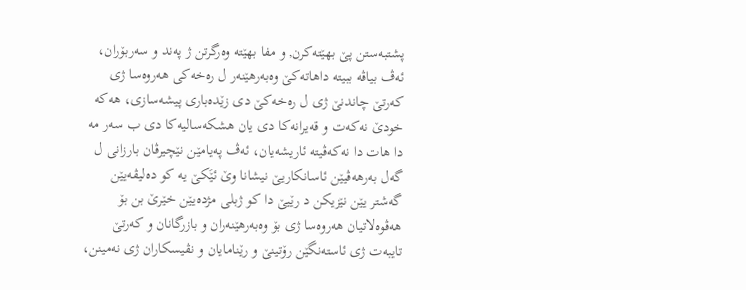پشتبه‌ستن پێ بهێته‌كرن, و مفا بهێته‌ وه‌رگرتن ژ په‌ند و سه‌ربۆران، ئه‌ڤ بیاڤه‌ ببیته‌ داهاته‌كێ وه‌به‌رهێنه‌ر ل ره‌خه‌كى هه‌روه‌سا ژى كه‌رتێ چاندنێ ژى ل ره‌خه‌كێ دى زێده‌بارى پیشه‌سازى، هه‌كه‌ خودێ نه‌كه‌ت و قه‌یرانه‌كا دى یان هشكه‌سالیه‌كا دى ب سه‌ر مه‌ دا هات دا نه‌كه‌ڤیته‌ ئاریشه‌یان، ئه‌ڤ په‌یامێن نێچیرڤان بارزانى ل گه‌ل به‌رهه‌ڤیێن ئاسانكاریێ نیشانا وێ ئێَكێ یه‌ كو ده‌لیڤه‌یێن گه‌شتر یێن نێزیكن د رێیێ دا كو ژبلى مژده‌یێن خێرێ بن بۆ هه‌ڤوه‌لاتیان هه‌روه‌سا ژى بۆ وه‌به‌رهێنه‌ران و بازرگانان و كه‌رتێ تایبه‌ت ژى ئاسته‌نگێن رۆتینێ و رێنامایان و نڤیسكاران ژى نه‌مینن،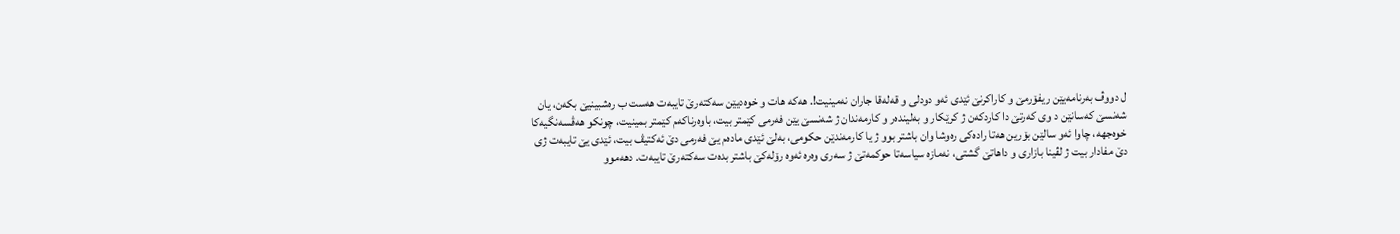ل دووڤ به‌رنامه‌یێن ریفۆرمێ و كاراكرنێ ئێدى ئه‌و دودلى و قه‌له‌قا جاران نه‌مینیت!. هه‌كه‌ هات و خوه‌دیێن سه‌كته‌رێ تایبه‌ت هه‌ست ب ره‌شبینیێ بكه‌ن، یان شه‌نسێ كه‌سانێن د وى كه‌رتێ دا كاردكه‌ن ژ كرێكار و به‌لینده‌ر و كارمه‌ندان ژ شه‌نسێ یێن فه‌رمى كێمتر بیت، باوه‌رناكه‌م كێمتر بمینیت، چونكو هه‌ڤسه‌نگیه‌كا خوه‌جهه‌، چاوا ئه‌و سالێن بۆرین هه‌تا راده‌كى ره‌وشا وان باشتر بوو ژ یا كارمه‌ندێن حكومى، به‌لێ ئێدى ماده‌م یێ فه‌رمى دێ ئه‌كتیڤ بیت، ئێدى یێ تایبه‌ت ژى دێ مفادار بیت ژ لڤینا بازارى و داهاتێ گشتى، نه‌مازه‌ سیاسه‌تا حوكمه‌تێ ژ سه‌رى وه‌ره‌ ئه‌وه‌ رۆله‌كێ باشتر بده‌ت سه‌كته‌رێ تایبه‌ت. دهه‌موو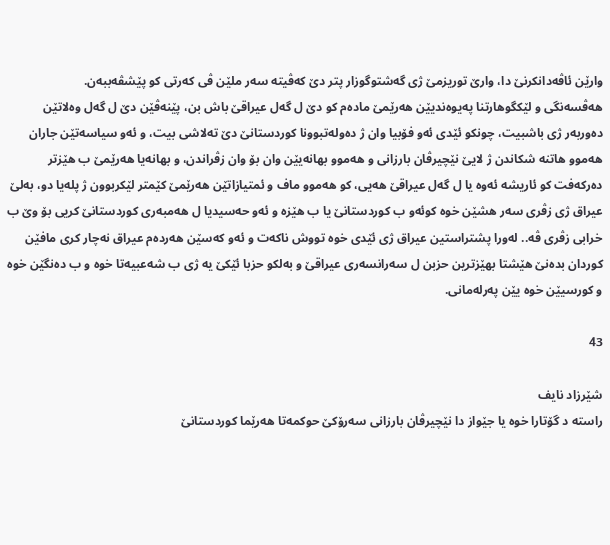وارێن ئاڤه‌دانكرنێ دا، وارێ توریزمێ ژى گه‌شتوگوزار پتر دێ كه‌ڤیته‌ سه‌ر ملێن ڤى كه‌رتى كو پێشڤه‌ببه‌ن.
هه‌ڤسه‌نگى و لێكگوهارتنا په‌یوه‌ندیێن هه‌رێمێ ماده‌م كو دێ ل گه‌ل عیراقێ باش بن، پێنه‌ڤێن دێ ل گه‌ل وه‌لاتێن ده‌وربه‌ر ژى باشبیت، چونكو ئێدى ئه‌و فۆبیا وان ژ ده‌وله‌تبوونا كوردستانێ دێ ته‌لاشى بیت، و ئه‌و سیاسه‌تێن جاران هه‌موو هاتنه‌ شكاندن ژ لایێ نێچیرڤان بارزانى و هه‌موو بهانه‌یێن وان بۆ وان زڤراندن، و بهانه‌یا هه‌رێمێ ب هێزتر ده‌ركه‌فت كو ئاریشه‌ ئه‌وه‌ یا ل گه‌ل عیراقێ هه‌یى، كو هه‌موو ماف و ئمتیازاتێن هه‌رێمێ كێمتر لێكربوون ژ پله‌یا دو، به‌لێ عیراق ژى زڤرى سه‌ر هشێن خوه‌ كوئه‌و ب كوردستانێ یا ب هێزه‌ و ئه‌و حه‌سیدیا ل هه‌مبه‌رى كوردستانێ كریى بۆ وێ ب خرابى زڤری ڤه‌.. له‌ورا پشتراستین عیراق ژى ئێدى خوه‌ تووش ناكه‌ت و ئه‌و كه‌سێن هه‌رده‌م عیراق نه‌چار كری مافێن كوردان بده‌نێ هێشتا بهێزترین حزبن ل سه‌رانسه‌رى عیراقێ و به‌لكو حزبا ئێكێ یه‌ ژى ب شه‌عبیه‌تا خوه‌ و ب ده‌نگێن خوه‌ و كورسیێن خوه‌ یێن په‌رله‌مانى.

43

شێرزاد نایف
راسته‌ د گۆتارا خوه‌ یا جێواز دا نێچیرڤان بارزانى سه‌رۆكێ حوكمه‌تا هه‌رێما كوردستانێ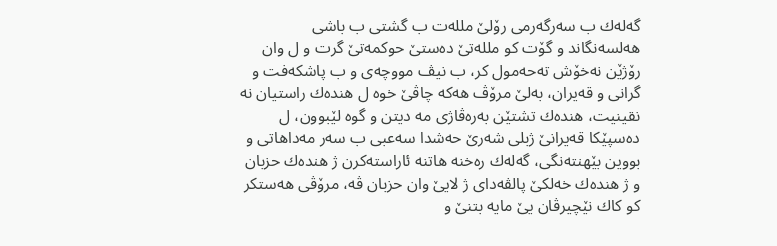گه‌له‌ك ب سه‌رگه‌رمى رۆلێ ملله‌ت ب گشتى ب باشى هه‌لسه‌نگاند و گۆت كو ملله‌تێ ده‌ستێ حوكمه‌تێ گرت و ل وان رۆژێن نه‌خۆش ته‌حه‌مول كر، ب نیڤ مووچه‌ى و ب پاشكه‌فت و گرانى و قه‌یران، به‌لێ مرۆڤ هه‌كه‌ چاڤێ خوه‌ ل هنده‌ك راستیان نه‌ نقینیت، هنده‌ك تشتێن به‌ره‌ڤاژى مه‌ دیتن و گوه لێبوون، ل ده‌سپێكا قه‌یرانێ ژبلى شه‌رێ حه‌شدا سه‌عبی ب سه‌ر مه‌داهاتى و بووین بێهنته‌نگى، گه‌له‌ك ره‌خنه‌ هاتنه‌ ئاراسته‌كرن ژ هنده‌ك حزبان و ژ هنده‌ك خه‌لكێ پالڤه‌دای ژ لایێ وان حزبان ڤه‌، مرۆڤى هه‌ستكر كو كاك نێچیرڤان یێ مایه‌ بتنێ و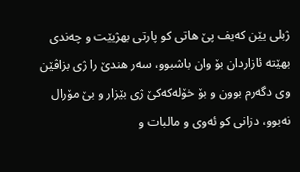ژبلى یێن كه‌یف پێ هاتى كو پارتى بهژیێت و چه‌ندى بهێته‌ ئازاردان بۆ وان باشبوو، سه‌ر هندێ را ژى بزاڤێن وى دگه‌رم بوون و بۆ خۆله‌كه‌كێ ژى بێزار و بێ مۆرال نه‌بوو، دزانى كو ئه‌وى و مالبات و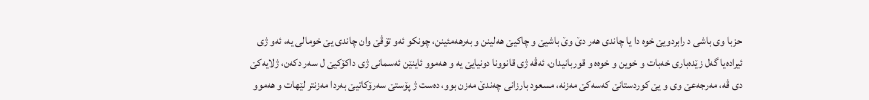حزبا وى باشی د رابردویێ خوه‌ دا یا چاندى هه‌ر دێ وێ باشیێ و چاكیێ هه‌لینن و به‌رهه‌مئینن، چونكو ئه‌و تۆڤێ وان چاندى یێ خومالى یه‌، ئه‌و ژى ئیراده‌یا گه‌ل زێده‌بارى خه‌بات و خوین و خوه‌ه و قوربانیدان، ئه‌ڤه‌ ژى قانوونا دونیایێ یه‌ و هه‌موو ئاینێن ئه‌سمانى ژى داكۆكیێ ل سه‌ر دكه‌ن، ژلایه‌كێ دى ڤه‌، مه‌رجه‌عێ وى و یێ كوردستانێ كه‌سه‌كێ مه‌زنه‌، مسعود بارزانى چه‌ندێ مه‌زن بوو، ده‌ست ژ پۆستێ سه‌رۆكاتیێ به‌ردا مه‌زنتر لێهات و هه‌موو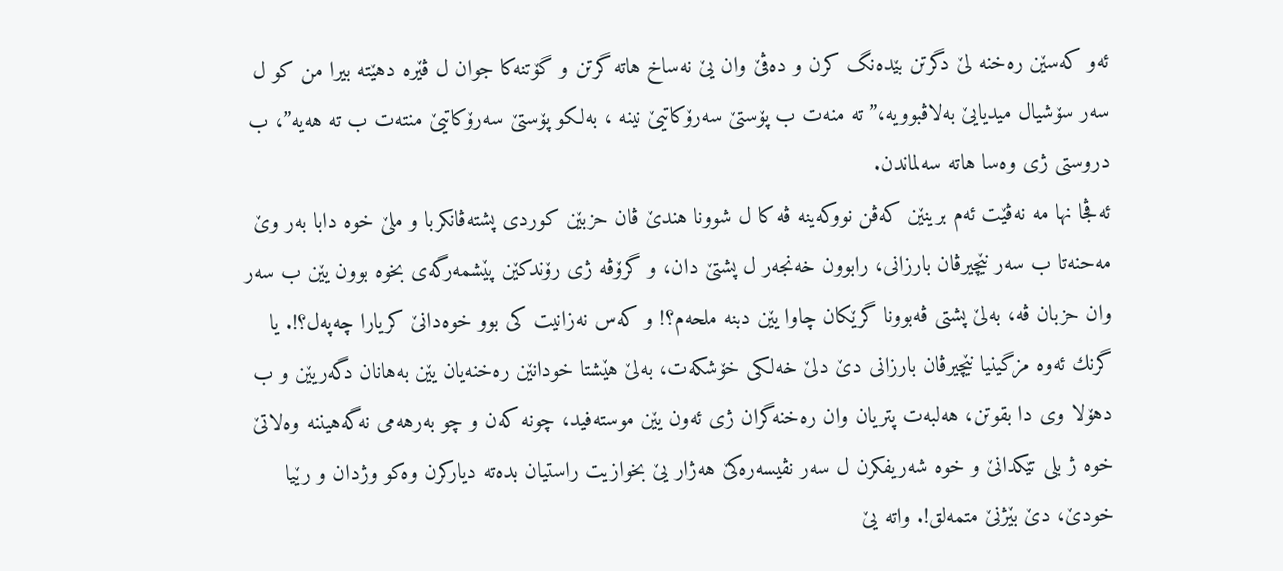ئه‌و كه‌سێن ره‌خنه‌ لێ دگرتن بێده‌نگ كرن و ده‌ڤێ وان یێ نه‌ساخ هاته‌ گرتن و گۆتنه‌كا جوان ل ڤێره‌ دهێته‌ بیرا من كو ل سه‌ر سۆشیال میدیایێ به‌لاڤبوویه‌،”ته‌ منه‌ت ب پۆستێ سه‌رۆكاتیێ نینه‌ ، به‌لكو پۆستێ سه‌رۆكاتیێ منته‌ت ب ته‌ هه‌یه‌”، ب دروستى ژى وه‌سا هاته‌ سه‌لماندن.
ئه‌ڤجا نها مه‌ نه‌ڤێت ئه‌م برینێن كه‌ڤن نووكه‌ینه‌ ڤه‌ كا ل شوونا هندێ ڤان حزبێن كوردی پشته‌ڤانكربا و ملێ خوه‌ دابا به‌ر وێ مه‌حنه‌تا ب سه‌ر نێچیرڤان بارزانى، رابوون خه‌نجه‌ر ل پشتێ دان، و گرۆڤه‌ ژى رۆندكێن پێشمه‌رگه‌ى بخوه‌ بوون یێن ب سه‌ر وان حزبان ڤه‌، به‌لێ پشتى ڤه‌بوونا گرێكان چاوا یێن دبنه‌ ملحه‌م؟! و كه‌س نه‌زانیت كى بوو خوه‌دانێ كریارا چه‌په‌ل؟!. یا گرنك ئه‌وه‌ مزگینیا نێچیرڤان بارزانى دێ دلێ خه‌لكى خۆشكه‌ت، به‌لێ هێشتا خودانێن ره‌خنه‌یان یێن به‌هانان دگه‌ریێن و ب دهۆلا وى دا بقوتن، هه‌لبه‌ت پتریان وان ره‌خنه‌گران ژى ئه‌ون یێن موسته‌فید، چونه‌ كه‌ن و چو به‌رهه‌مى نه‌گه‌هیننه‌ وه‌لاتێ خوه‌ ژ بلى تێكدانێ و خوه‌ شه‌ریفكرن ل سه‌ر نڤیسه‌ره‌كێ هه‌ژار یێ بخوازیت راستیان بده‌ته‌ دیاركرن وه‌كو وژدان و رێیا خودێ، دێ بێژنێ متمه‌لق!. واته‌ یێ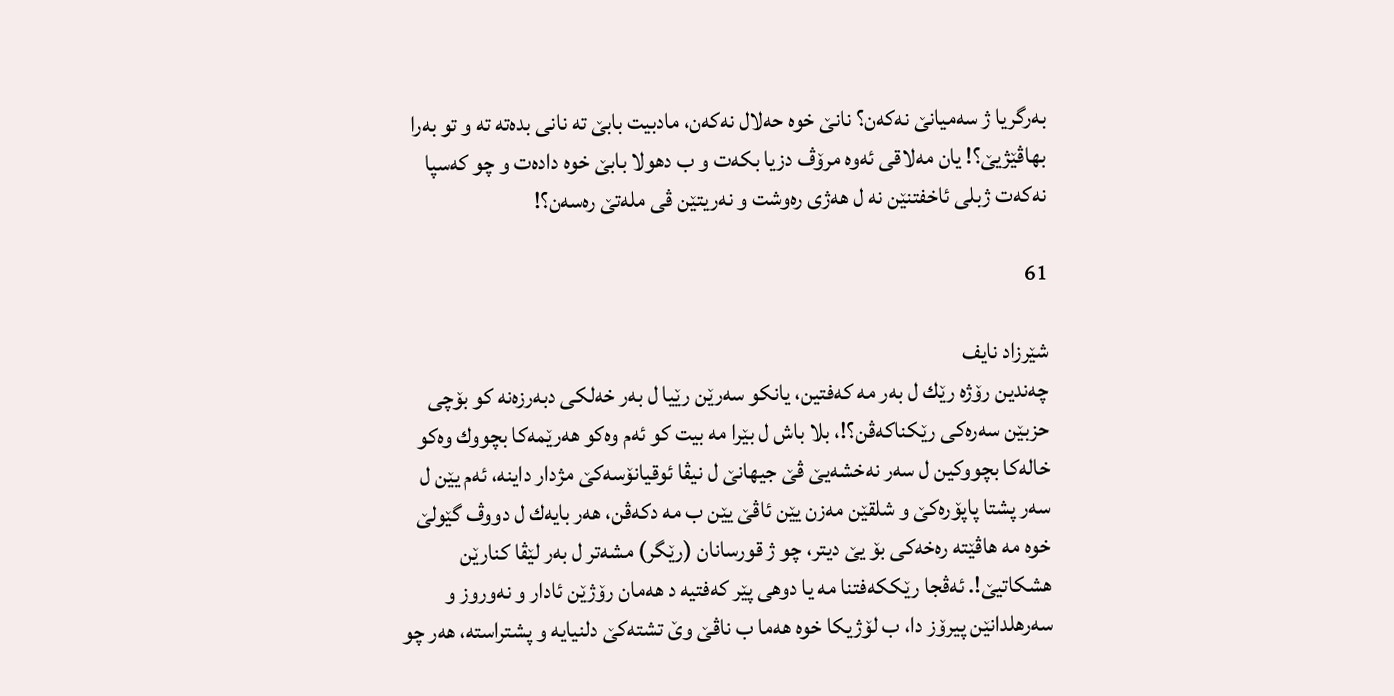به‌رگریا ژ سه‌میانێ نه‌كه‌ن؟ نانێ خوه‌ حه‌لال نه‌كه‌ن، مادبیت بابێ ته‌ نانى بده‌ته‌ ته‌ و تو به‌را بهاڤێژیێ؟! یان مه‌لاقى ئه‌وه‌ مرۆڤ دزیا بكه‌ت و ب دهولا بابێ خوه‌ داده‌ت و چو كه‌سپا نه‌كه‌ت ژبلى ئاخفتنێن نه‌ ل هه‌ژى ره‌وشت و نه‌ریتێن ڤى مله‌تێ ره‌سه‌ن؟!

61

شێرزاد نایف
چه‌ندین رۆژه‌ رێك ل به‌ر مه‌ كه‌فتین، یانكو سه‌رێن رێیا ل به‌ر خه‌لكى دبه‌رزه‌نه‌ كو بۆچى حزبێن سه‌ره‌كى رێكناكه‌ڤن؟!، بلا باش ل بێرا مه‌ بیت كو ئه‌م وه‌كو هه‌رێمه‌كا بچووك وه‌كو خاله‌كا بچووكین ل سه‌ر نه‌خشه‌یێ ڤێ جیهانێ ل نیڤا ئوقیانۆسه‌كێ مژدار داینه‌، ئه‌م یێن ل سه‌ر پشتا پاپۆره‌كێ و شلقێن مه‌زن یێن ئاڤێ یێن ب مه‌ دكه‌ڤن، هه‌ر بایه‌ك ل دووڤ گێولێ خوه‌ مه‌ هاڤێته‌ ره‌خه‌كى بۆ یێ دیتر، چو ژ قورسانان (رێگر) مشه‌تر ل به‌ر لێڤا كنارێن هشكاتیێ!. ئه‌ڤجا رێككه‌فتنا مه‌ یا دوهى پێر كه‌فتیه‌ د هه‌مان رۆژێن ئادار و نه‌وروز و سه‌رهلدانێن پیرۆز دا، ب لۆژیكا خوه‌ هه‌ما ب ناڤێ وێ تشته‌كێ دلنیایه‌ و پشتراسته‌، هه‌ر چو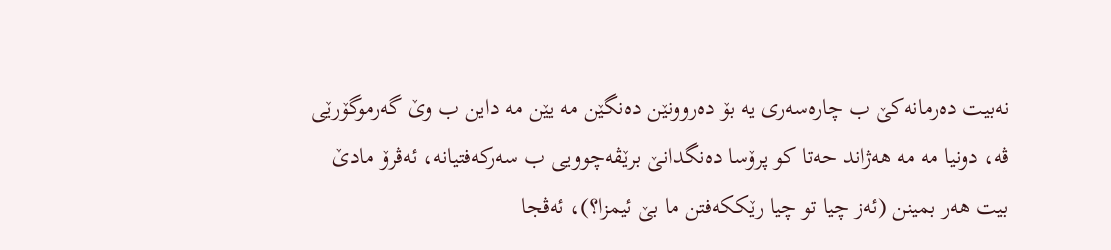نه‌بیت ده‌رمانه‌كێ ب چاره‌سه‌ری یه‌ بۆ ده‌روونێن ده‌نگێن مه‌ یێن مه‌ داین ب وێ گه‌رموگۆرێى ڤه‌، دونیا مه‌ مه‌ هه‌ژاند حه‌تا كو پرۆسا ده‌نگدانێ برێڤه‌چوویى ب سه‌ركه‌فتیانه‌، ئه‌ڤرۆ مادێ بیت هه‌ر بمینن (ئه‌ز چیا تو چیا رێككه‌فتن ما بێ ئیمزا؟)، ئه‌ڤجا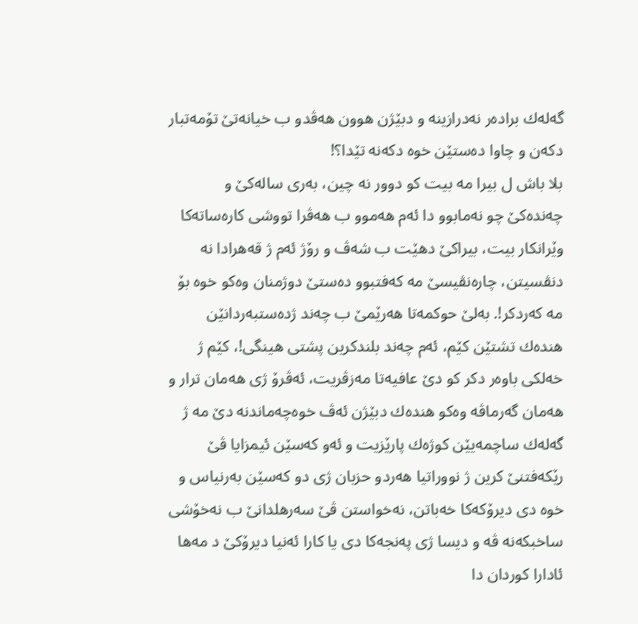گه‌له‌ك براده‌ر نه‌درازینه‌ و دبێژن هوون هه‌ڤدو ب خیانه‌تێ تۆمه‌تبار دكه‌ن و چاوا ده‌ستێن خوه‌ دكه‌نه‌ تێدا؟!
بلا باش ل بیرا مه‌ بیت كو دوور نه‌ چین، به‌رى ساله‌كێ و چه‌نده‌كێ چو نه‌مابوو دا ئه‌م هه‌موو ب هه‌ڤرا تووشى كاره‌ساته‌كا وێرانكار بیت، بیراكێ دهێت ب شه‌ڤ و رۆژ ئه‌م ژ قه‌هرادا نه‌ دنڤسیتن، چاره‌نڤیسێ مه‌ كه‌فتبوو ده‌ستێ دوژمنان وه‌كو خوه‌ بۆ مه‌ كه‌ردكر!. به‌لێ حوكمه‌تا هه‌رێمێ ب چه‌ند ژده‌ستبه‌ردانێن هنده‌ك تشتێن كێم، ئه‌م چه‌ند بلندكرین پشتى هینگى!، كێم ژ خه‌لكى باوه‌ر دكر كو دێ عافیه‌تا مه‌زڤریت، ئه‌ڤرۆ ژى هه‌مان ترار و هه‌مان گه‌رماڤه‌ وه‌كو هنده‌ك دبێژن ئه‌ڤ خوه‌چه‌ماندنه‌ دێ مه‌ ژ گه‌له‌ك ساچمه‌یێن كوژه‌ك پارێزیت و ئه‌و كه‌سێن ئیمزایا ڤێ رێكه‌فتنێ كرین ژ نووراتیا هه‌ردو حزبان ژى دو كه‌سێن به‌رنیاس و خوه‌ دى دیرۆكه‌كا خه‌باتن، نه‌خواستن ڤێ سه‌رهلدانێ ب نه‌خۆشى ساخبكه‌نه‌ ڤه‌ و دیسا ژى په‌نجه‌كا دى یا كارا ئه‌نیا دیرۆكێ د مه‌ها ئادارا كوردان دا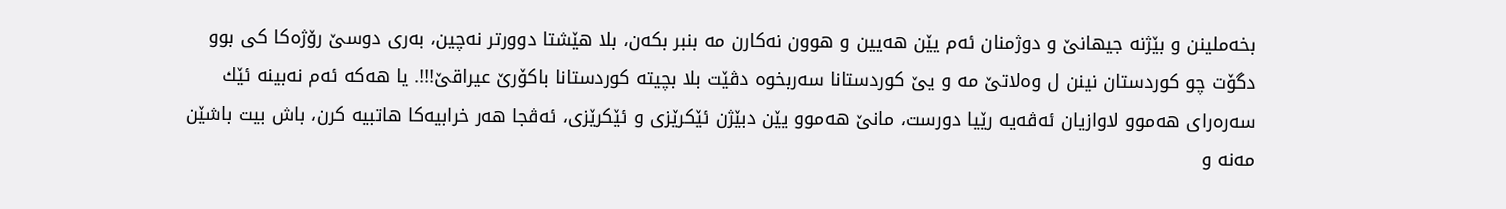بخه‌ملینن و بێژنه‌ جیهانێ و دوژمنان ئه‌م یێن هه‌یین و هوون نه‌كارن مه‌ بنبر بكه‌ن، بلا هێشتا دوورتر نه‌چین، به‌رى دوسێ رۆژه‌كا كى بوو دگۆت چو كوردستان نینن ل وه‌لاتێ مه‌ و یێ كوردستانا سه‌ربخوه‌ دڤێت بلا بچیته‌ كوردستانا باكۆرێ عیراقێ!!!. یا هه‌كه‌ ئه‌م نه‌بینه‌ ئێك سه‌ره‌راى هه‌موو لاوازیان ئه‌ڤه‌یه‌ رێیا دورست، مانێ هه‌موو یێن دبێژن ئێكرێزى و ئێكرێزى، ئه‌ڤجا هه‌ر خرابیه‌كا هاتبیه‌ كرن، باش بیت باشێن مه‌نه‌ و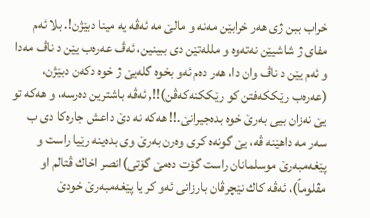خراب ببن ژى هه‌ر خرابێن مه‌نه‌ و مالێ مه‌ ئه‌ڤه‌ یه‌ مینا دبێژن!. بلا ئه‌م مفای ژ شاشیێن نه‌ته‌وه‌ و ملله‌تێن دى ببینین، ئه‌ڤ عه‌ره‌ب یێن د ناڤ مه‌دا و ئه‌م یێن د ناڤ وان دا، هه‌ر ده‌م ئه‌و بخوه‌ گله‌یێ ژ خوه‌ دكه‌ن دبێژن، (عه‌ره‌ب رێككه‌فتن كو رێككنه‌كه‌ڤن)!!, ئه‌ڤه‌ باشترین ده‌رسه‌، و هه‌كه‌ تو یێ نه‌زان بیى به‌رێ خوه‌ بده‌جیرانێ.!! هه‌كه‌ نه‌ دێ داعش جاره‌كا دى ب سه‌ر مه‌ داهێنه‌ ڤه‌، یێ گونه‌ه كری وه‌رن به‌رێ وى بده‌ینه‌ رێیا راست و پێغه‌مبه‌رێ موسلمانان راست گۆت ده‌مێ گۆتى)انصر اخاك ڤتالم او مڤلوماً)، ئه‌ڤه‌ كاك نێچرڤان بارزانى ئه‌و كر یا پێغه‌مبه‌رێ خودێ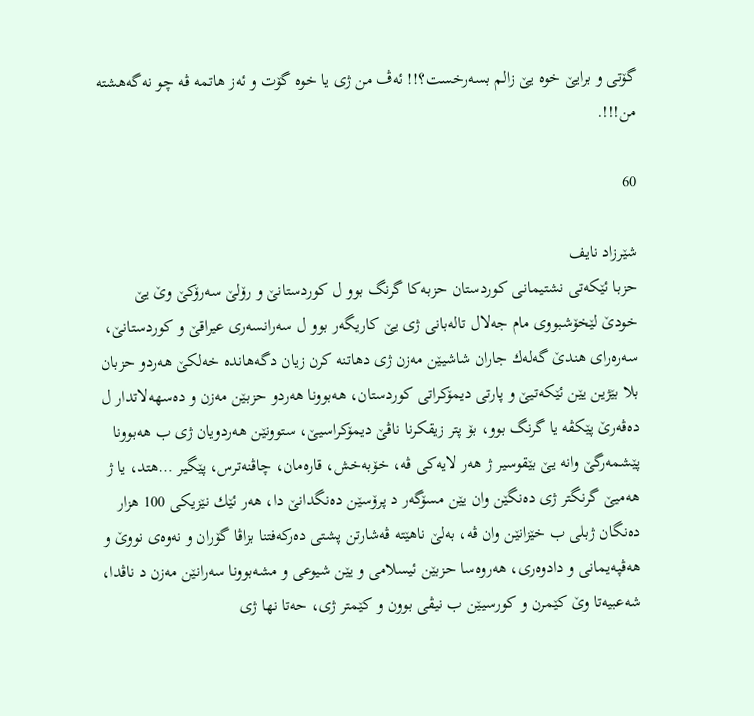گۆتى و برایێ خوه‌ یێ زالم بسه‌رخست؟!! ئه‌ڤ من ژى یا خوه‌ گۆت و ئه‌ز هاتمه‌ ڤه‌ چو نه‌گه‌هشته‌ من!!!.

60

شێرزاد نایف
حزبا ئێكه‌تى نشتیمانى كوردستان حزبه‌كا گرنگ بوو ل كوردستانێ و رۆلێ سه‌رۆكێ وێ یێ خودێ لێخۆشبووى مام جه‌لال تاله‌بانى ژى یێ كاریگه‌ر بوو ل سه‌رانسه‌رى عیراقێ و كوردستانێ، سه‌ره‌راى هندێ گه‌له‌ك جاران شاشیێن مه‌زن ژى دهاتنه‌ كرن زیان دگه‌هانده‌ خه‌لكێ هه‌ردو حزبان بلا بێژین یێن ئێكه‌تیێ و پارتى دیمۆكراتى كوردستان، هه‌بوونا هه‌ردو حزبێن مه‌زن و ده‌سهه‌لاتدار ل ده‌ڤه‌رێ پێكڤه‌ یا گرنگ بوو، بۆ پتر زیقكرنا ناڤێ دیمۆكراسیێ، ستوونێن هه‌ردویان ژى ب هه‌بوونا پێشمه‌رگێ وانه‌ یێ بێقوسیر ژ هه‌ر لایه‌كى ڤه‌، خۆبه‌خش، قاره‌مان، چاڤنه‌ترس، پێگیر …هتد، یا ژ هه‌میێ گرنگتر ژى ده‌نگێن وان یێن مسۆگه‌ر د پرۆسێن ده‌نگدانێ دا، هه‌ر ئێك نێزیكى 100 هزار ده‌نگان ژبلى ب خێزانێن وان ڤه‌، به‌لێ ناهێته‌ ڤه‌شارتن پشتى ده‌ركه‌فتنا بزاڤا گۆران و نه‌وه‌ى نووێ و هه‌ڤپه‌یمانی و دادوه‌ری، هه‌روه‌سا حزبێن ئیسلامى و یێن شیوعی و مشه‌بوونا سه‌رانێن مه‌زن د ناڤدا، شه‌عبیه‌تا وێ كێمرن و كورسیێن ب نیڤى بوون و كێمتر ژى، حه‌تا نها ژى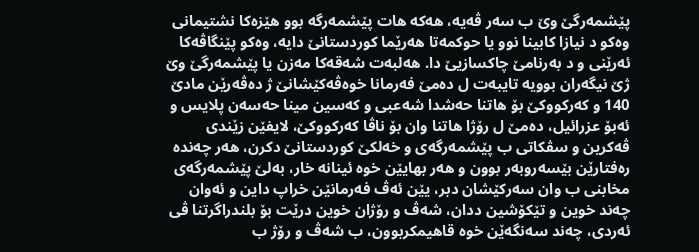پێشمه‌رگێ وێ ب سه‌ر ڤه‌یه‌، هه‌كه‌ هات پێشمه‌رگه‌ بوو هێزه‌كا نشتیمانى وه‌كو د نیازا كابینا نوو یا حوكمه‌تا هه‌رێما كوردستانێ دایه‌، وه‌كو پێنگاڤه‌كا ئه‌رێنى و د به‌رنامێ چاكسازیێ دا. هه‌لبه‌ت شه‌قه‌كا مه‌زن یا پێشمه‌رگێ وێ ژێ نیگه‌ران بوویه‌ تایبه‌ت ل ده‌مێ فه‌رمانا خوه‌ڤه‌كێشانێ ژ ده‌ڤه‌رێن مادێ 140 و كه‌ركووكێ بۆ هاتنا حه‌شدا شه‌عبی و كه‌سین مینا حه‌سه‌ن پلایس و ئه‌بۆ عزرائیل، ده‌مێ ل رۆژا هاتنا وان بۆ ناڤا كه‌ركووكێ، لایفێن زێندى ڤه‌كرین و سڤكاتى ب پێشمه‌رگه‌ى و خه‌لكێ كوردستانێ دكرن، هه‌ر چه‌نده‌ ره‌فتارێن بێسه‌روبه‌ر بوون و هه‌ر بهایێن خوه‌ ئینانه‌ خار، به‌لێ پێشمه‌رگه‌ى مخابنی ب وان سه‌ركێشان دبر، یێن ئه‌ڤ فه‌رمانێن خراپ داین و ئه‌وان چه‌ند خوین و تێكۆشین ددان، شه‌ڤ و رۆژان خوین درێت بۆ بلندراگرتنا ڤى ئه‌ردى، چه‌ند سه‌نگه‌ێن خوه‌ قاهیمكربوون، ب شه‌ڤ و رۆژ ب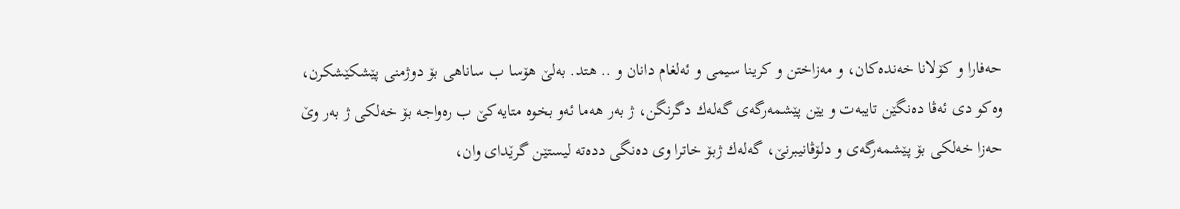حه‌فارا و كۆلانا خه‌نده‌كان، و مه‌زاختن و كرینا سیمى و ئه‌لغام دانان و .. هتد. به‌لێ هۆسا ب ساناهى بۆ دوژمنى پێشكێشكرن، وه‌كو دى ئه‌ڤا ده‌نگێن تایبه‌ت و یێن پێشمه‌رگه‌ى گه‌له‌ك دگرنگن، ژ به‌ر هه‌ما ئه‌و بخوه‌ متایه‌كێ ب ره‌واجه‌ بۆ خه‌لكى ژ به‌ر وێ حه‌زا خه‌لكى بۆ پێشمه‌رگه‌ى و دلۆڤانیبرنێ، گه‌له‌ك ژبۆ خاترا وى ده‌نگى دده‌ته‌ لیستێن گرێداى وان،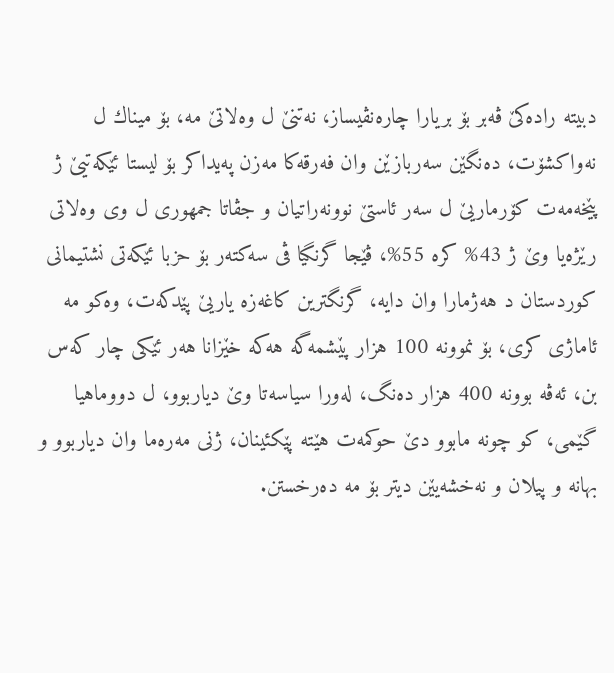دبیته‌ راده‌كێ ڤه‌بر بۆ بریارا چاره‌نڤیساز، نه‌تنێ ل وه‌لاتێ مه‌، بۆ میناك ل نه‌واكشۆت، ده‌نگێن سه‌ربازێن وان فه‌رقه‌كا مه‌زن په‌یداكر بۆ لیستا ئێكه‌تیێ ژ پێخه‌مه‌ت كۆرماریێ ل سه‌ر ئاستێ نوونه‌راتیان و جڤاتا جمهورى ل وى وه‌لاتى رێژه‌یا وێ ژ 43% كره‌ 55%، ڤێجا گرنگیا ڤى سه‌كته‌ر بۆ حزبا ئێكه‌تى نشتیمانى كوردستان د هه‌ژمارا وان دایه‌، گرنگترین كاغه‌زه‌ یاریێ پێدكه‌ت، وه‌كو مه‌ ئاماژى كرى، بۆ نموونه‌ 100 هزار پێشمه‌گه‌ هه‌كه‌ خێزانا هه‌ر ئێكى چار كه‌س بن، ئه‌ڤه‌ بوونه‌ 400 هزار ده‌نگ، له‌ورا سیاسه‌تا وێ دیاربوو، ل دووماهیا گێمى، كو چونه‌ مابوو دێ حوكمه‌ت هێته‌ پێكئینان، ژنی مه‌ره‌ما وان دیاربوو و بهانه‌ و پیلان و نه‌خشه‌یێن دیتر بۆ مه‌ ده‌رخستن.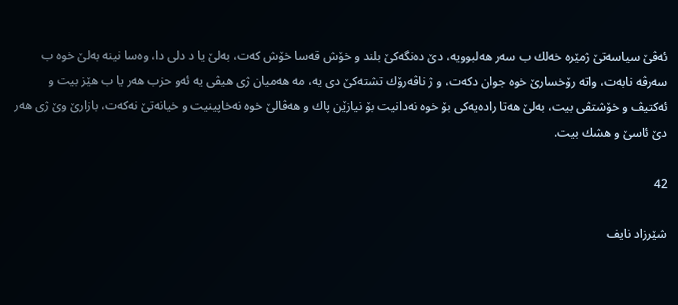ئه‌ڤێ سیاسه‌تێ ژمێره‌ خه‌لك ب سه‌ر هه‌لبوویه‌، دێ ده‌نگه‌كێ بلند و خۆش قه‌سا خۆش كه‌ت، به‌لێ یا د دلى دا، وه‌سا نینه‌ به‌لێ خوه‌ ب سه‌رڤه‌ نابه‌ت، واته‌ رۆخسارێ خوه‌ جوان دكه‌ت، و ژ ناڤه‌رۆك تشته‌كێ دى یه‌، مه‌ هه‌میان ژى هیڤى یه‌ ئه‌و حزب هه‌ر یا ب هێز بیت و ئه‌كتیڤ و خۆشتڤى بیت، به‌لێ هه‌تا راده‌یه‌كى بۆ خوه‌ نه‌دانیت بۆ نیازێن پاك و هه‌ڤالێ خوه‌ نه‌خاپینیت و خیانه‌تێ نه‌كه‌ت، بازارێ وێ ژى هه‌ر دێ ئاسێ و هشك بیت.

42

شێرزاد نایف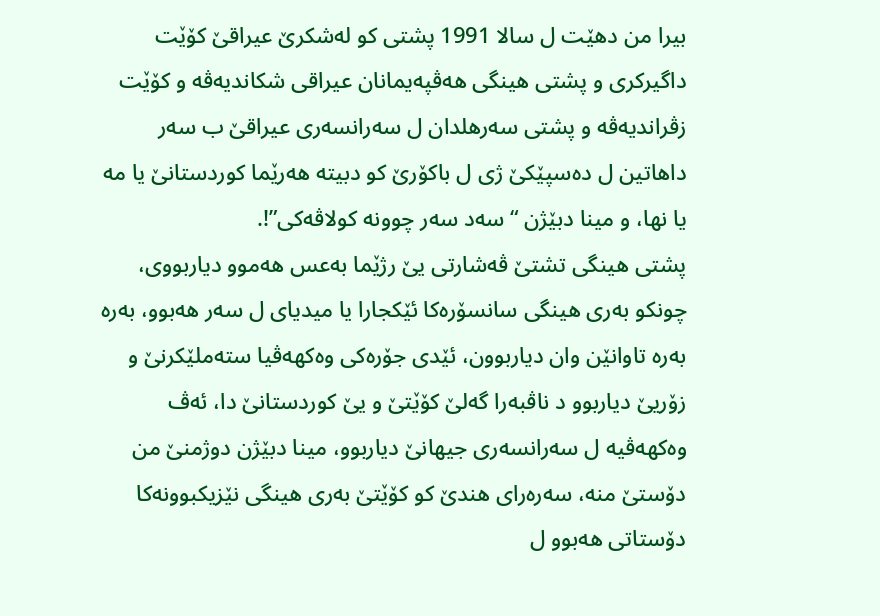بیرا من دهێت ل سالا 1991 پشتى كو له‌شكرێ عیراقێ كۆێت داگیركرى و پشتى هینگى هه‌ڤپه‌یمانان عیراقى شكاندیه‌ڤه‌ و كۆێت زڤراندیه‌ڤه‌ و پشتى سه‌رهلدان ل سه‌رانسه‌رى عیراقێ ب سه‌ر داهاتین ل ده‌سپێكێ ژى ل باكۆرێ كو دبیته‌ هه‌رێما كوردستانێ یا مه‌ یا نها، و مینا دبێژن “سه‌د سه‌ر چوونه‌ كولاڤه‌كى”!.
پشتى هینگى تشتێ ڤه‌شارتى یێ رژێما به‌عس هه‌موو دیاربووى، چونكو به‌رى هینگى سانسۆره‌كا ئێكجارا یا میدیاى ل سه‌ر هه‌بوو، به‌ره‌ به‌ره‌ تاوانێن وان دیاربوون، ئێدى جۆره‌كى وه‌كهه‌ڤیا سته‌ملێكرنێ و زۆریێ دیاربوو د ناڤبه‌را گه‌لێ كۆێتێ و یێ كوردستانێ دا، ئه‌ڤ وه‌كهه‌ڤیه‌ ل سه‌رانسه‌رى جیهانێ دیاربوو، مینا دبێژن دوژمنێ من دۆستێ منه‌، سه‌ره‌راى هندێ كو كۆێتێ به‌رى هینگى نێزیكبوونه‌كا دۆستاتى هه‌بوو ل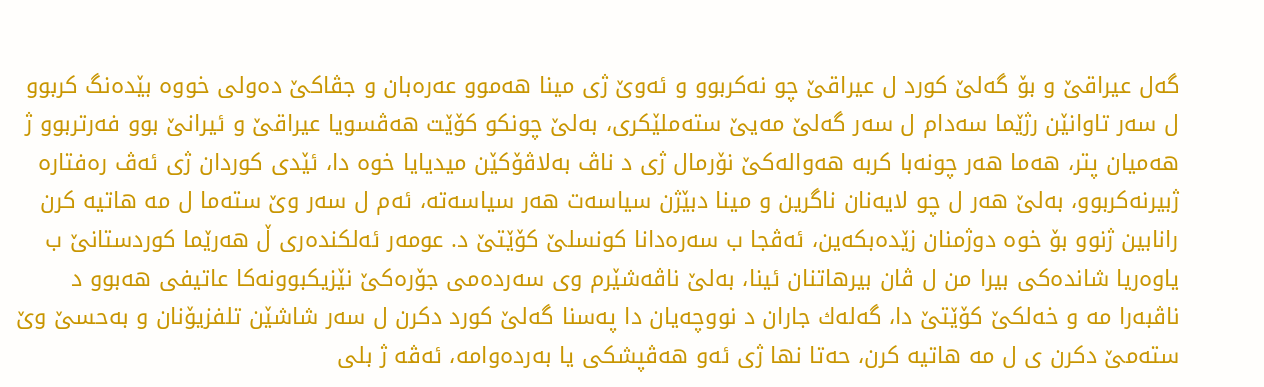گه‌ل عیراقێ و بۆ گه‌لێ كورد ل عیراقێ چو نه‌كربوو و ئه‌وێ ژى مینا هه‌موو عه‌ره‌بان و جڤاكێ ده‌ولى خووه‌ بێده‌نگ كربوو ل سه‌ر تاوانێن رژێما سه‌دام ل سه‌ر گه‌لێ مه‌یێ سته‌ملێكرى، به‌لێ چونكو كۆێت هه‌ڤسویا عیراقێ و ئیرانێ بوو فه‌رتربوو ژ هه‌میان پتر، هه‌ما هه‌ر چونه‌با كربه‌ هه‌واله‌كێ نۆرمال ژى د ناڤ به‌لاڤۆكێن میدیایا خوه‌ دا، ئێدى كوردان ژى ئه‌ڤ ره‌فتاره‌ ژبیرنه‌كربوو، به‌لێ هه‌ر ل چو لایه‌نان ناگرین و مینا دبێژن سیاسه‌ت هه‌ر سیاسه‌ته‌، ئه‌م ل سه‌ر وێ سته‌ما ل مه‌ هاتیه‌ كرن رانابین ژنوو بۆ خوه‌ دوژمنان زێده‌بكه‌ین، ئه‌ڤجا ب سه‌ره‌دانا كونسلێ كۆێتێ د. عومه‌ر ئه‌لكنده‌رى ڵ هه‌رێما كوردستانێ ب یاوه‌ریا شانده‌كى بیرا من ل ڤان بیرهاتنان ئینا، به‌لێ ناڤه‌شێرم وى سه‌رده‌مى جۆره‌كێ نێزیكبوونه‌كا عاتیفى هه‌بوو د ناڤبه‌را مه‌ و خه‌لكێ كۆێتێ دا، گه‌له‌ك جاران د نووچه‌یان دا په‌سنا گه‌لێ كورد دكرن ل سه‌ر شاشێن تلفزیۆنان و به‌حسێ وێ سته‌مێ دكرن ی ل مه‌ هاتیه‌ كرن، حه‌تا نها ژى ئه‌و هه‌ڤپشكى یا به‌رده‌وامه‌، ئه‌ڤه‌ ژ بلى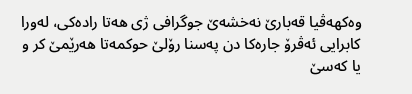وه‌كهه‌ڤیا قه‌بارێ نه‌خشه‌ێ جوگرافى ژى هه‌تا راده‌كى، له‌ورا كابرایى ئه‌ڤرۆ جاره‌كا دن په‌سنا رۆلێ حوكمه‌تا هه‌رێمێ كر و یا كه‌سێ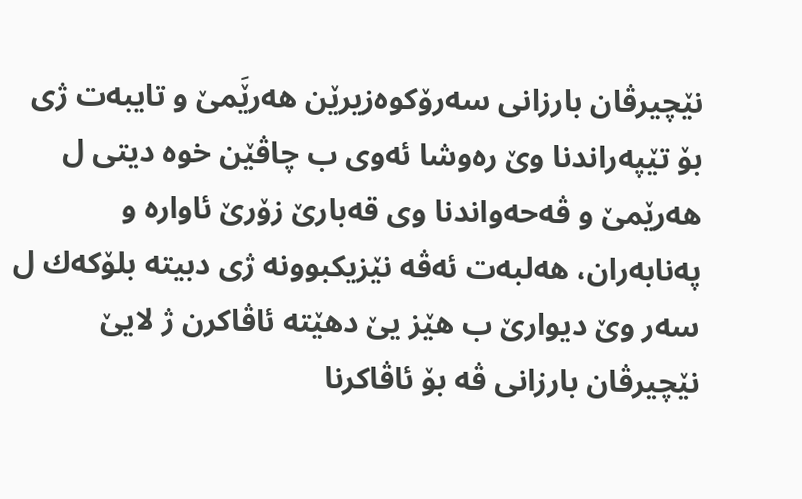نێچیرڤان بارزانى سه‌رۆكوه‌زیرێن هه‌رێَمێ و تایبه‌ت ژى بۆ تێپه‌راندنا وێ ره‌وشا ئه‌وى ب چاڤێن خوه‌ دیتى ل هه‌رێمێ و ڤه‌حه‌واندنا وى قه‌بارێ زۆرێ ئاواره‌ و په‌نابه‌ران، هه‌لبه‌ت ئه‌ڤه‌ نێزیكبوونه‌ ژى دبیته‌ بلۆكه‌ك ل سه‌ر وێ دیوارێ ب هێز یێ دهێته‌ ئاڤاكرن ژ لایێ نێچیرڤان بارزانى ڤه‌ بۆ ئاڤاكرنا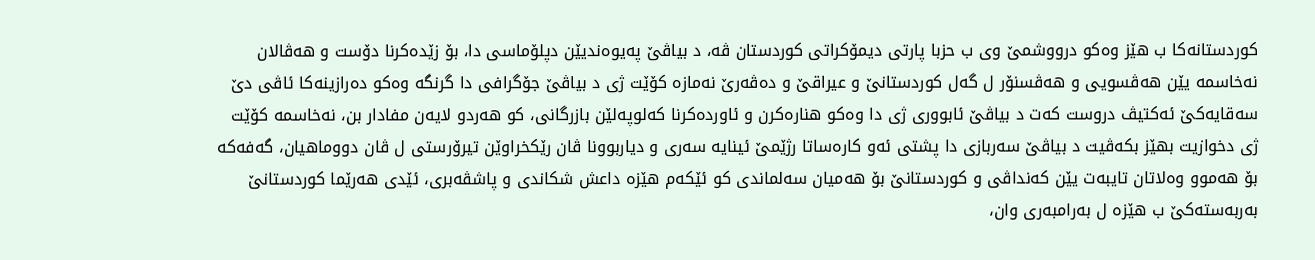كوردستانه‌كا ب هێز وه‌كو درووشمێ وى ب حزبا پارتى دیمۆكراتى كوردستان ڤه‌، د بیاڤێ په‌یوه‌ندیێن دپلۆماسی دا، بۆ زێده‌كرنا دۆست و هه‌ڤالان نه‌خاسمه‌ یێن هه‌ڤسویى و هه‌ڤسنۆر ل گه‌ل كوردستانێ و عیراقێ و ده‌ڤه‌رێ نه‌مازه‌ كۆێت ژى د بیاڤێ جۆگرافى دا گرنگه‌ وه‌كو ده‌رازینه‌كا ئاڤى دێ سه‌قایه‌كێ ئه‌كتیڤ دروست كه‌ت د بیاڤێ ئابوورى ژى دا وه‌كو هناره‌كرن و ئاورده‌كرنا كه‌لوپه‌لێن بازرگانى، كو هه‌ردو لایه‌ن مفادار بن، نه‌خاسمه‌ كۆێت ژى دخوازیت بهێز بكه‌ڤیت د بیاڤێ سه‌ربازى دا پشتى ئه‌و كاره‌ساتا رژێمێ ئینایه‌ سه‌رى و دیاربوونا ڤان رێكخراوێن تیرۆرستى ل ڤان دووماهیان، گه‌فه‌كه‌ بۆ هه‌موو وه‌لاتان تایبه‌ت یێن كه‌نداڤى و كوردستانێ بۆ هه‌میان سه‌لماندى كو ئێكه‌م هێزه‌ داعش شكاندى و پاشڤه‌برى، ئێدى هه‌رێما كوردستانێ به‌ربه‌سته‌كێ ب هێزه‌ ل به‌رامبه‌رى وان،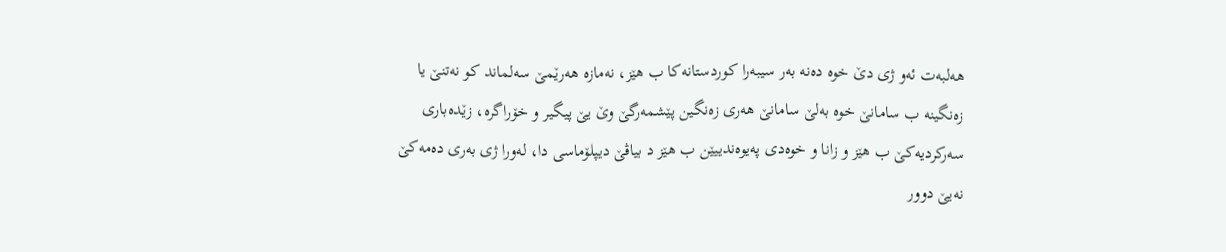هه‌لبه‌ت ئه‌و ژى دێ خوه‌ ده‌نه‌ به‌ر سیبه‌را كوردستانه‌كا ب هێز، نه‌مازه‌ هه‌رێمێ سه‌لماند كو نه‌تنێ یا زه‌نگینه‌ ب سامانێ خوه‌ به‌لێ سامانێ هه‌رى زه‌نگین پێشمه‌رگێ وێ یێ پیگیر و خۆراگره‌، زێده‌بارى سه‌ركردیه‌كێ ب هێز و زانا و خوه‌دى په‌یوه‌ندییێن ب هێز د بیاڤێ دیپلۆماسى دا، له‌ورا ژى به‌رى ده‌مه‌كێ نه‌یێ دوور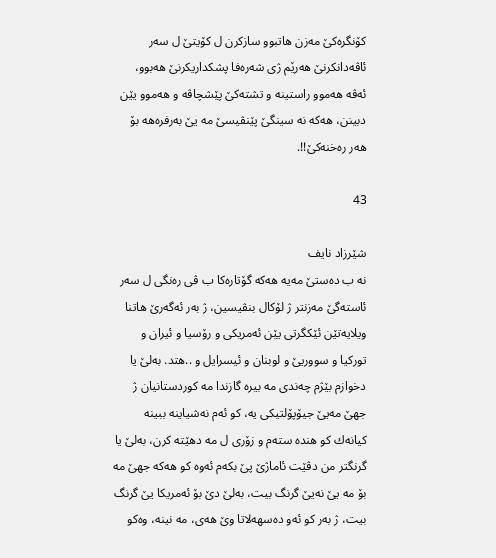كۆنگره‌كێ مه‌زن هاتبوو سازكرن ل كۆیتێ ل سه‌ر ئاڤه‌دانكرنێ هه‌رێم ژى شه‌ره‌فا پشكداریكرنێ هه‌بوو، ئه‌ڤه‌ هه‌موو راستینه‌ و تشته‌كێ پێشچاڤه‌ و هه‌موو یێن دبینن، هه‌كه‌ نه‌ سینگێ پێنڤیسێ مه‌ یێ به‌رفره‌هه‌ بۆ هه‌ر ره‌خنه‌كێ!!.

43

شێرزاد نایف
نه‌ ب ده‌ستێ مه‌یه‌ هه‌كه‌ گۆتاره‌كا ب ڤى ره‌نگى ل سه‌ر ئاسته‌گێ مه‌زنتر ژ لۆكال بنڤیسین، ژ به‌ر ئه‌گه‌رێ هاتنا ویلایه‌تێن ئێكگرتى یێن ئه‌مریكى و رۆسیا و ئیران و توركیا و سووریێ و لوبنان و ئیسرایل و ..هتد. به‌لێ یا دخوازم بێژم چه‌ندى مه‌ بیره‌ گازندا مه‌ كوردستانیان ژ جهێ مه‌یێ جیۆپۆلتیكى یه‌، كو ئه‌م نه‌شیاینه‌ ببینه‌ كیانه‌ك كو هنده‌ سته‌م و زۆرى ل مه‌ دهێته‌ كرن، به‌لێ یا گرنگتر من دڤێت ئاماژێ پێ بكه‌م ئه‌وه‌ كو هه‌كه‌ جهێ مه‌ بۆ مه‌ یێ نه‌یێ گرنگ بیت، به‌لێ دێ بۆ ئه‌مریكا یێ گرنگ بیت، ژ به‌ر كو ئه‌و ده‌سهه‌لاتا وێ هه‌ی، مه‌ نینه‌، وه‌كو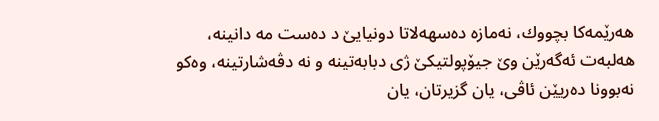هه‌رێمه‌كا بچووك، نه‌مازه‌ ده‌سهه‌لاتا دونیایێ د ده‌ست مه‌ دانینه‌، هه‌لبه‌ت ئه‌گه‌رێن وێ جیۆپولتیكێ ژى دبابه‌تینه‌ و نه‌ دڤه‌شارتینه‌، وه‌كو نه‌بوونا ده‌ریێن ئاڤى، یان گزیرتان، یان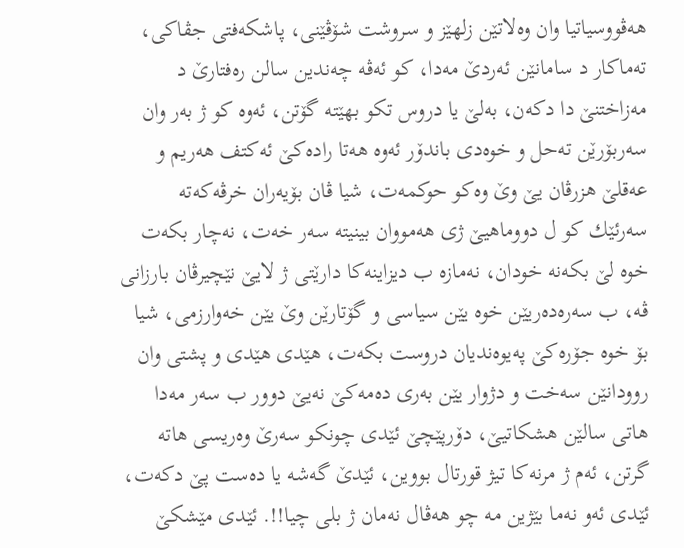هه‌ڤووسیاتیا وان وه‌لاتێن زلهێز و سروشت شۆڤێنى، پاشكه‌فتى جڤاكى، ته‌ماكار د سامانێن ئه‌ردێ مه‌دا، كو ئه‌ڤه‌ چه‌ندین سالن ره‌فتارێ د مه‌زاختنێ دا دكه‌ن، به‌لێ یا دروس تكو بهێته‌ گۆتن، ئه‌وه‌ كو ژ به‌ر وان سه‌ربۆرێن ته‌حل و خوه‌دى باندۆر ئه‌وه‌ هه‌تا راده‌كێ ئه‌كتف هه‌ریم و عه‌قلێ هزرڤان یێ وێ وه‌كو حوكمه‌ت، شیا ڤان بۆیه‌ران خرڤه‌كه‌ته‌ سه‌رئێك كو ل دووماهیێ ژى هه‌مووان بینیته‌ سه‌ر خه‌ت، نه‌چار بكه‌ت خوه‌ لێ بكه‌نه‌ خودان، نه‌مازه‌ ب دیزاینه‌كا دارێتى ژ لایێ نێچیرڤان بارزانى ڤه‌، ب سه‌ره‌ده‌ریێن خوه‌ یێن سیاسى و گۆتارێن وێ یێن خه‌وارزمى، شیا بۆ خوه‌ جۆره‌كێ په‌یوه‌ندیان دروست بكه‌ت، هێدى هێدى و پشتى وان روودانێن سه‌خت و دژوار یێن به‌رى ده‌مه‌كێ نه‌یێ دوور ب سه‌ر مه‌دا هاتى سالێن هشكاتیێ، دۆرپێچێ ئێدى چونكو سه‌رێ وه‌ریسى هاته‌ گرتن، ئه‌م ژ مرنه‌كا تیژ قورتال بووین، ئێدێ گه‌شه‌ یا ده‌ست پێ دكه‌ت، ئێدى ئه‌و نه‌ما بێژین مه‌ چو هه‌ڤال نه‌مان ژ بلى چیا!!. ئێدى مێشكێ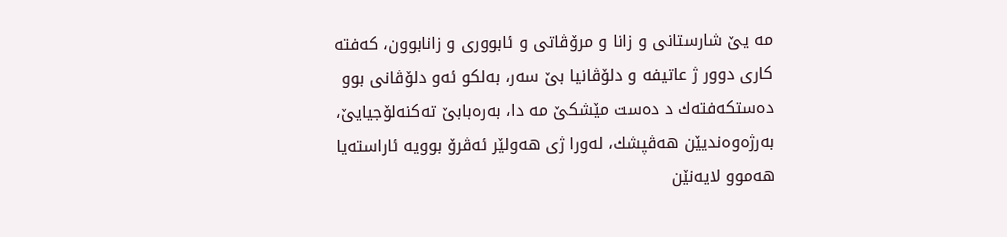مه‌ یێ شارستانى و زانا و مرۆڤاتى و ئابوورى و زانابوون، كه‌فته‌ كارى دوور ژ عاتیفه‌ و دلۆڤانیا بێ سه‌ر، به‌لكو ئه‌و دلۆڤانى بوو ده‌ستكه‌فته‌ك د ده‌ست مێشكێ مه‌ دا، به‌ره‌بابێ ته‌كنه‌لۆجیایێ، به‌رژه‌وه‌ندیێن هه‌ڤپشك، له‌ورا ژى هه‌ولێر ئه‌ڤرۆ بوویه‌ ئاراسته‌یا هه‌موو لایه‌نێن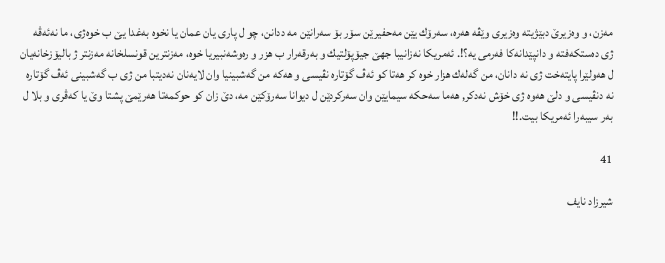مه‌زن، و وه‌زیرێ دبێژیته‌ وه‌زیرى وێڤه‌ هه‌ره‌، سه‌رۆك یێن مه‌حفیرێن سۆر بۆ سه‌رانێن مه‌ ددانن، چو ل پاری یان عمان یا نخوه‌ به‌غدا یێ ب خوه‌ژى، ما نه‌ئه‌ڤه‌ ژى ده‌ستكه‌فته‌ و دانپێدانه‌كا فه‌رمى یه‌؟!. ئه‌مریكا نه‌زانیبا جهێ جیۆپۆلتیك و به‌رقه‌رار ب هزر و ره‌وشه‌نبیریا خوه‌، مه‌زنترین قونسلخانه‌ مه‌زنتر ژ بالیۆزخانه‌یان ل هه‌ولێرا پایته‌خت ژى نه‌ دانان، من گه‌له‌ك هزار خوه‌ كر هه‌تا كو ئه‌ڤ گۆتاره‌ نڤیسى و هه‌كه‌ من گه‌شبینیا وان لایه‌نان نه‌دیتبا من ژى ب گه‌شبینى ئه‌ڤ گۆتاره‌ نه‌ دنڤیسى و دلێ هه‌وه‌ ژى خۆش نه‌دكر, هه‌ما سه‌حكه‌ سیمایێن وان سه‌ركردێن ل دیوانا سه‌رۆكێن مه‌، دێ زان كو حوكمه‌تا هه‌رێمێ پشتا وێ یا كه‌ڤرى و بلا ل به‌ر سیبه‌را ئه‌مریكا بیت.!!

41

شیرزاد نایف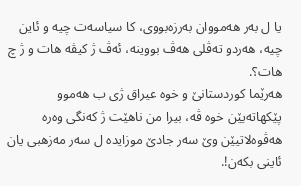یا ل به‌ر هه‌مووان به‌رزه‌بووی، كا سیاسه‌ت چیه‌ و ئاین چیه‌، هه‌ردو ته‌ڤلی هه‌ڤ بووینه‌، ئه‌ڤ ژ كیڤه‌ هات و ژ چ هات؟.
هه‌رێما كوردستانێ و خوه‌ عیراق ژی ب هه‌موو پێكهاته‌یێن خوه‌ ڤه‌، بیرا من ناهێت ژ كه‌نگی وه‌ره‌ هه‌ڤوه‌لاتیێن وێ سه‌ر جادێ موزایده‌ ل سه‌ر مه‌زهبی یان ئاینی بكه‌ن!.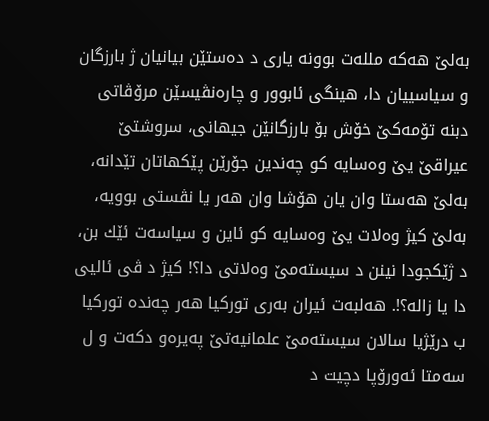به‌لێ هه‌كه‌ ملله‌ت بوونه‌ یاری د ده‌ستێن بیانیان ژ بارزگان و سیاسییان دا، هینگی ئابوور و چاره‌نڤیسێن مرۆڤاتی دبنه‌ تۆمه‌كێ خۆش بۆ بارزگانێن جیهانی، سروشتێ عیراقێ یێ وه‌سایه‌ كو چه‌ندین جۆرێن پێكهاتان تێدانه‌، به‌لێ هه‌ستا وان یان هۆشا وان هه‌ر یا نڤستی بوویه‌، به‌لێ كیژ وه‌لات یێ وه‌سایه‌ كو ئاین و سیاسه‌ت ئێك بن، د ژێكجودا نینن د سیسته‌مێ وه‌لاتی دا؟! كیژ د ڤی ئالیی دا یا زاله‌؟!. هه‌لبه‌ت ئیران به‌ری توركیا هه‌ر چه‌نده‌ توركیا ب درێژیا سالان سیسته‌مێ علمانیه‌تێ په‌یره‌و دكه‌ت و ل سه‌متا ئه‌ورۆپا دچیت د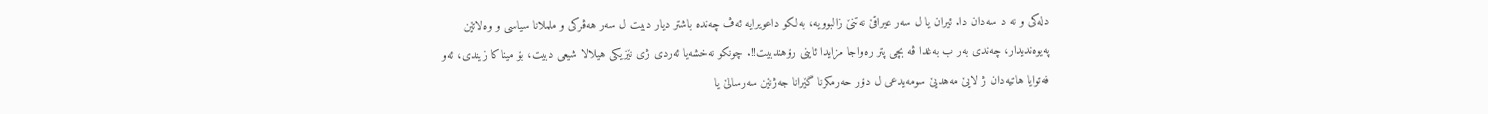دله‌كی و نه‌ د سه‌دان دا. ئیران یا ل سه‌ر عیراقێ نه‌تنێ زالبوویه‌، به‌لكو داعویرایه‌ ئه‌ڤ چه‌نده‌ باشتر دیار دبیت ل سه‌ر هه‌ڤركی و ململانا سیاسی و وه‌لاتێن په‌یوه‌ندیدار، چه‌ندی به‌ر ب به‌غدا ڤه‌ بچی پتر ره‌واجا مزایدا ئاینی رۆهندبیت!!. چونكو نه‌خشه‌یا ئه‌ردی ژی نێزیكی هیلالا شیعی دبیت، بۆ میناكا زیندی، ئه‌و فه‌توایا هاتیه‌دان ژ لایێ مه‌هدیێ سومه‌یدعی ل دۆر حه‌رمكرنا گێرانا جه‌ژنێن سه‌رسالێ یا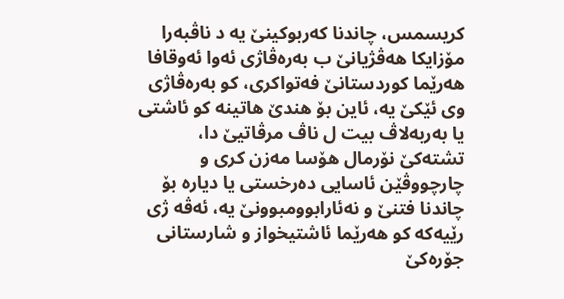كریسمس، چاندنا كه‌ربوكینێ یه‌ د ناڤبه‌را مۆزایكا هه‌ڤژیانێ ب به‌ره‌ڤاژی ئه‌وا ئه‌وقافا هه‌رێما كوردستانێ فه‌تواكری، كو به‌ره‌ڤاژی وی ئێكێ یه‌، ئاین بۆ هندێ هاتینه‌ كو ئاشتی یا به‌ربه‌لاڤ بیت ل ناڤ مرڤاتیێ دا، تشته‌كێ نۆرمال هۆسا مه‌زن كری و چارچووڤێن ئاسایی ده‌رخستی یا دیاره‌ بۆ چاندنا فتنێ و نه‌ئارابوومبوونێ یه‌، ئه‌ڤه‌ ژی رێیه‌كه‌ كو هه‌رێما ئاشتیخواز و شارستانی جۆره‌كێ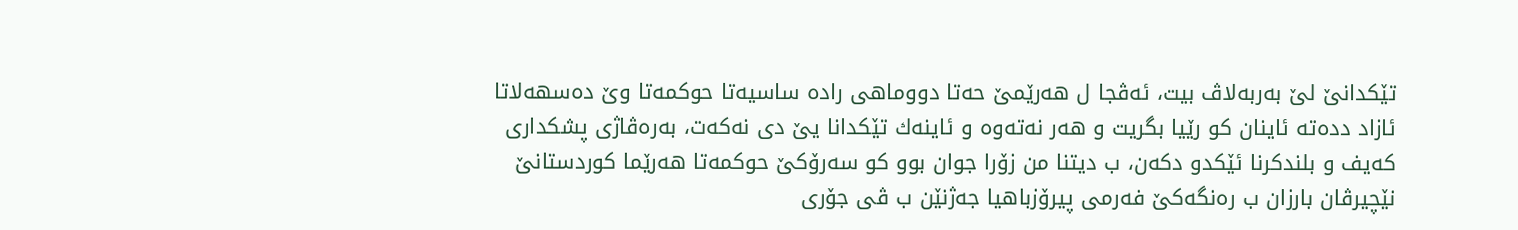تێكدانێ لێ به‌ربه‌لاڤ بیت، ئه‌ڤجا ل هه‌رێمێ حه‌تا دووماهی راده‌ ساسیه‌تا حوكمه‌تا وێ ده‌سهه‌لاتا ئازاد دده‌ته‌ ئاینان كو رێیا بگریت و هه‌ر نه‌ته‌وه‌ و ئاینه‌ك تێكدانا یێ دی نه‌كه‌ت، به‌ره‌ڤاژی پشكداری كه‌یف و بلندكرنا ئێكدو دكه‌ن، ب دیتنا من زۆرا جوان بوو كو سه‌رۆكێ حوكمه‌تا هه‌رێما كوردستانێ نێچیرڤان بارزان ب ره‌نگه‌كێ فه‌رمی پیرۆزباهیا جه‌ژنێن ب ڤی جۆری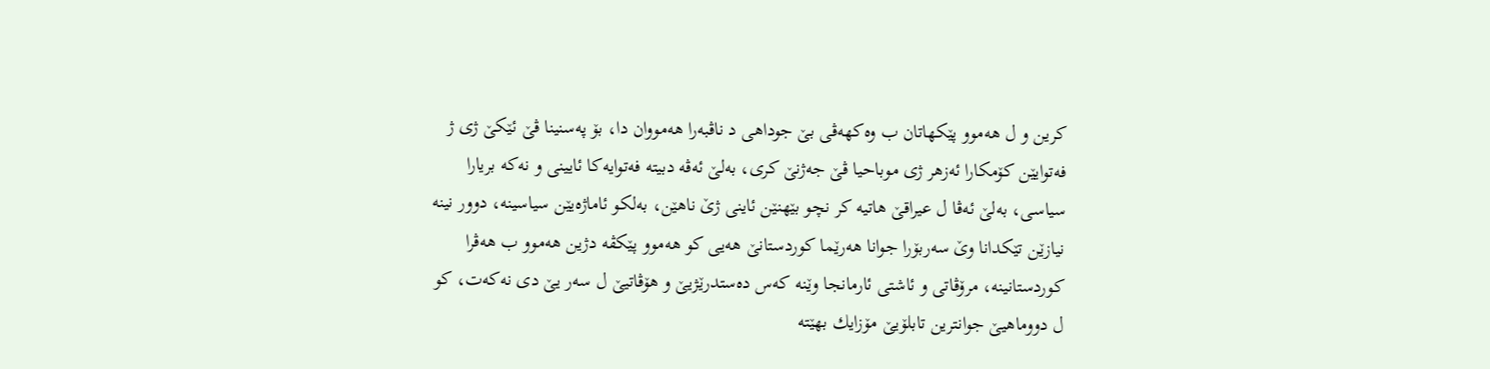كرین و ل هه‌موو پێكهاتان ب وه‌كهه‌ڤی بێ جوداهی د ناڤبه‌را هه‌مووان دا، بۆ په‌سنینا ڤێ ئێكێ ژی ژ فه‌توایێن كۆمكارا ئه‌زهر ژی موباحیا ڤێ جه‌ژنێ كری، به‌لێ ئه‌ڤه‌ دبیته‌ فه‌توایه‌كا ئایینی و نه‌كه‌ بریارا سیاسی، به‌لێ ئه‌ڤا ل عیراقێ هاتیه‌ كر نچو بێهنێن ئاینی ژێ ناهێن، به‌لكو ئاماژه‌یێن سیاسینه‌، دوور نینه‌ نیازێن تێكدانا وێ سه‌ربۆرا جوانا هه‌رێما كوردستانێ هه‌یی كو هه‌موو پێكڤه‌ دژین هه‌موو ب هه‌ڤرا كوردستانینه‌، مرۆڤاتی و ئاشتی ئارمانجا وێنه‌ كه‌س ده‌ستدرێژیێ و هۆڤاتیێ ل سه‌ر یێ دی نه‌كه‌ت، كو ل دووماهیێ جوانترین تابلۆیێ مۆزایك بهێته‌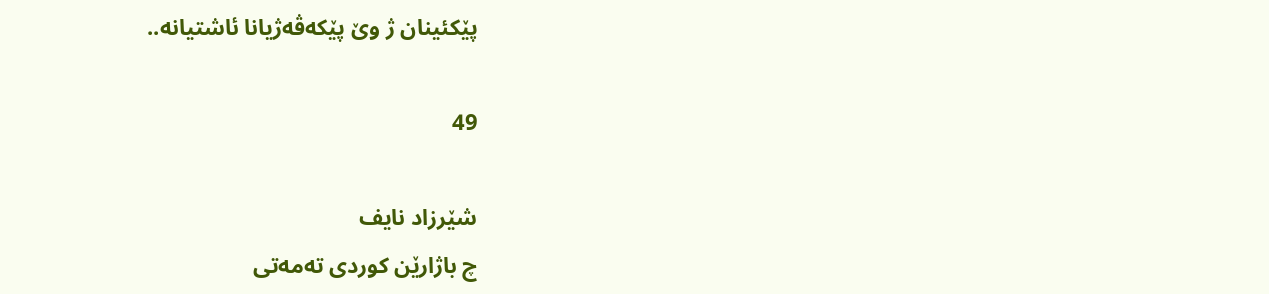پێكئینان ژ وێ پێكه‌ڤه‌ژیانا ئاشتیانه‌..

49

شێرزاد نایف
چ باژارێن كوردی ته‌مه‌تى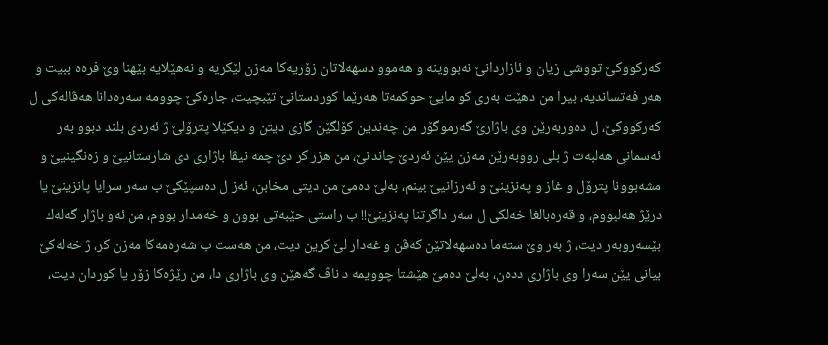كه‌ركووكێ تووشى زیان و ئازاردانێ نه‌بووینه‌ و هه‌موو دسهه‌لاتان زۆریه‌كا مه‌زن لێكریه‌ و نه‌هێلایه‌ بێهنا وێ فره‌ه ببیت و هه‌ر فه‌تساندیه‌، بیرا من دهێت به‌رى كو مایێ حوكمه‌تا هه‌رێما كوردستانێ تێبچیت، جاره‌كێ چوومه‌ سه‌ره‌دانا هه‌ڤاله‌كى ل كه‌ركووكێ، ل ده‌وربه‌رێن وى باژارێ گه‌رموگۆر من چه‌ندین كۆلگێن گازى دیتن و دیكێلا پترۆلێ ژ ئه‌ردى بلند دبوو به‌ر ئه‌سمانى هه‌لبه‌ت ژ بلى رووبه‌رێن مه‌زن یێن ئه‌ردێ چاندنێ، من هزر كر دێ چمه‌ نیڤا باژارى دى شارستانیێ و زه‌نگینیێ و مشه‌بوونا پترۆل و غاز و په‌نزینێ و ئه‌رزانیێ بینم، به‌لێ ده‌مێ من دیتى مخابن، ئه‌ز ل ده‌سپێكێ ب سه‌ر سرایا پانزینێ یا درێژ هه‌لبووم، و قه‌ره‌بالغا خه‌لكى ل سه‌ر داگرتنا په‌نزینێ!! ب راستى حێبه‌تى بوون و خه‌مدار بووم، من ئه‌و باژار گه‌له‌ك بێسه‌روبه‌ر دیت، ژ به‌ر وێ سته‌ما ده‌سهه‌لاتێن كه‌ڤن و غه‌دار لێ كرین دیت، من هه‌ست ب شه‌ره‌مه‌كا مه‌زن كر، ژ خه‌له‌كێ بیانى یێن سه‌را وى باژارى دده‌ن، به‌لێ ده‌مێ هێشتا چوویمه‌ د ناڤ گه‌هێن وى باژارى دا، من رێژه‌كا زۆر یا كوردان دیت،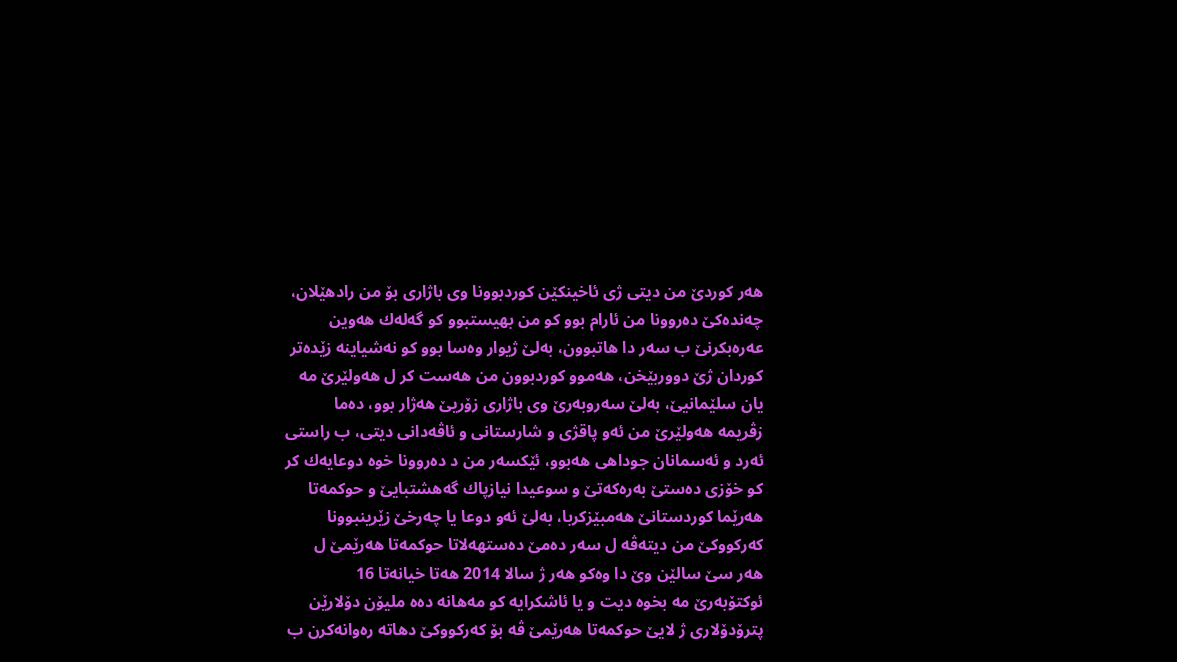هه‌ر كوردێ من دیتى ژى ئاخینكێن كوردبوونا وى باژارى بۆ من رادهێلان، چه‌نده‌كێ ده‌روونا من ئارام بوو كو من بهیستبوو كو گه‌له‌ك هه‌وین عه‌ره‌بكرنێ ب سه‌ر دا هاتبوون، به‌لێ ژیوار وه‌سا بوو كو نه‌شیاینه‌ زێده‌تر كوردان ژێ دووربێخن، هه‌موو كوردبوون من هه‌ست كر ل هه‌ولێرێ مه‌ یان سلێمانیێ، به‌لێ سه‌روبه‌رێ وى باژارى زۆریێ هه‌ژار بوو، ده‌ما زڤریمه‌ هه‌ولێرێ من ئه‌و پاقژى و شارستانى و ئاڤه‌دانى دیتى، ب راستى ئه‌رد و ئه‌سمانان جوداهى هه‌بوو، ئێكسه‌ر من د ده‌روونا خوه‌ دوعایه‌ك كر كو خۆزی ده‌ستێ به‌ره‌كه‌تێ و سوعیدا نیازپاك گه‌هشتبایێ و حوكمه‌تا هه‌رێما كوردستانێ هه‌مبێزكربا، به‌لێ ئه‌و دوعا یا چه‌رخێ زێرینبوونا كه‌ركووكێ من دیته‌ڤه‌ ل سه‌ر ده‌مێ ده‌ستهه‌لاتا حوكمه‌تا هه‌رێمێ ل هه‌ر سێ سالێن وێ دا وه‌كو هه‌ر ژ سالا 2014 هه‌تا خیانه‌تا 16 ئوكتۆبه‌رێ مه‌ بخوه‌ دیت و یا ئاشكرایه‌ كو مه‌هانه‌ ده‌ه ملیۆن دۆلارێن پترۆدۆلاری ژ لایێ حوكمه‌تا هه‌رێمێ ڤه‌ بۆ كه‌ركووكێ دهاته‌ ره‌وانه‌كرن ب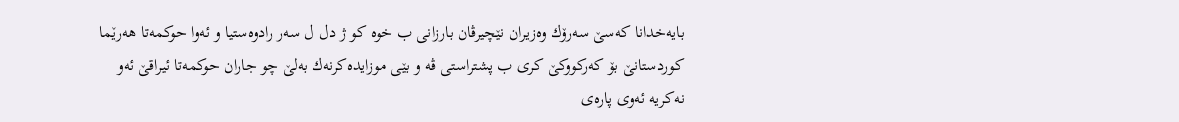بایه‌خدانا كه‌سێ سه‌رۆك وه‌زیران نێچیرڤان بارزانى ب خوه‌ كو ژ دل ل سه‌ر رادوه‌ستیا و ئه‌وا حوكمه‌تا هه‌رێما كوردستانێ بۆ كه‌ركووكێ كرى ب پشتراستى ڤه‌ و بێى موزایده‌كرنه‌ك به‌لێ چو جاران حوكمه‌تا ئیراقێ ئه‌و نه‌كریه‌ ئه‌وى پاره‌ی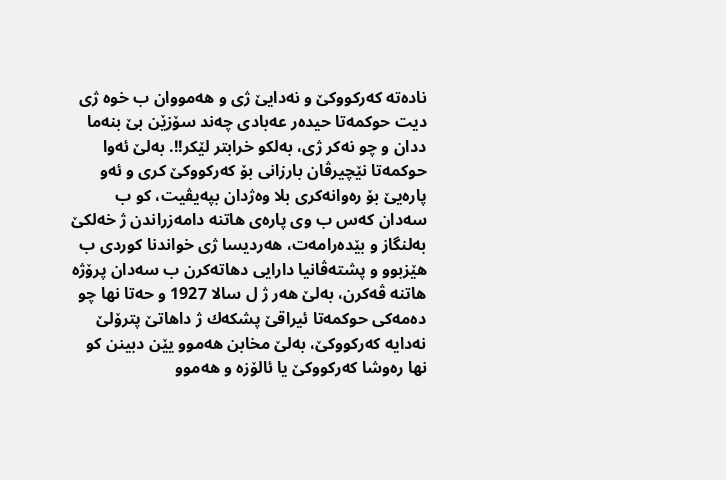ناده‌ته‌ كه‌ركووكێ و نه‌دایێ ژى و هه‌مووان ب خوه‌ ژى دیت حوكمه‌تا حیده‌ر عه‌بادى چه‌ند سۆزێن بێ بنه‌ما ددان و چو نه‌كر ژى، به‌لكو خرابتر لێكر!!. به‌لێ ئه‌وا حوكمه‌تا نێچیرڤان بارزانى بۆ كه‌ركووكێ كری و ئه‌و پاره‌یێ بۆ ره‌وانه‌كرى بلا وه‌ژدان بپه‌یڤیت، كو ب سه‌دان كه‌س ب وی پاره‌ی هاتنه‌ دامه‌زراندن ژ خه‌لكێ به‌لنگاز و بێده‌رامه‌ت، هه‌ردیسا ژى خواندنا كوردی ب هێزبوو و پشته‌ڤانیا دارایی دهاته‌كرن ب سه‌دان پرۆژه‌ هاتنه‌ ڤه‌كرن، به‌لێ هه‌ر ژ ل سالا 1927 و حه‌تا نها چو ده‌مه‌كی حوكمه‌تا ئیراقێ پشكه‌ك ژ داهاتێ پترۆلێ نه‌دایه‌ كه‌ركووكێ، به‌لێ مخابن هه‌موو یێن دبینن كو نها ره‌وشا كه‌ركووكێ یا ئالۆزه‌ و هه‌موو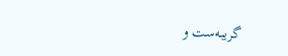گریبه‌ست و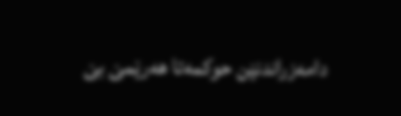دامه‌زراندنێن حوكمه‌تا هه‌رێمێ بێ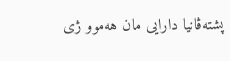پشته‌ڤانیا دارایی مان هه‌موو ژى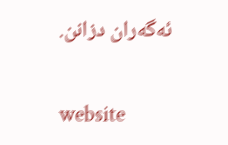ئه‌گه‌ران دزانن.

website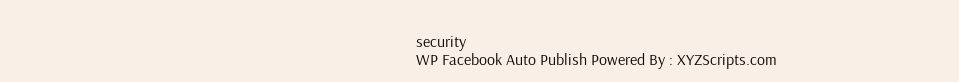security
WP Facebook Auto Publish Powered By : XYZScripts.com